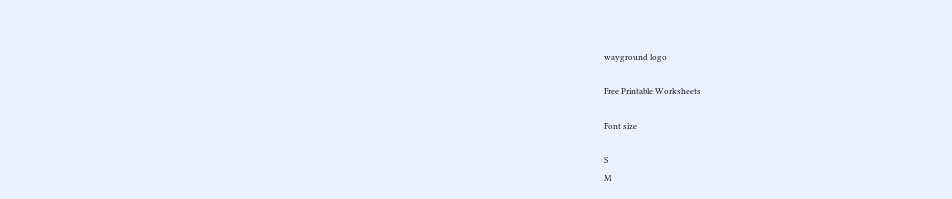wayground logo

Free Printable Worksheets

Font size

S
M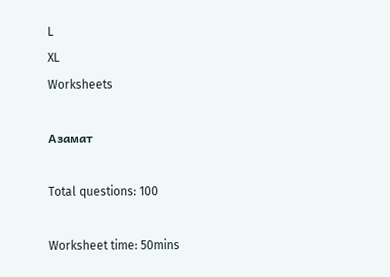L
XL
Worksheets

Азамат

Total questions: 100

Worksheet time: 50mins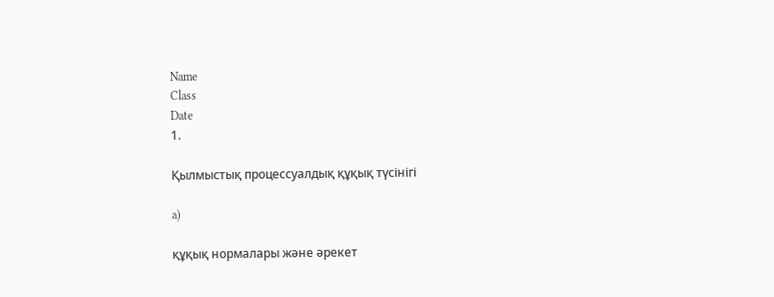Name
Class
Date
1.

Қылмыстық процессуалдық құқық түсінігі

a)

құқық нормалары және әрекет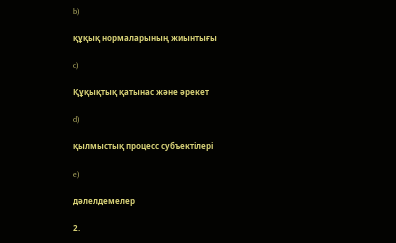b)

құқық нормаларының жиынтығы

c)

Құқықтық қатынас және әрекет

d)

қылмыстық процесс субъектілері

e)

дәлелдемелер

2.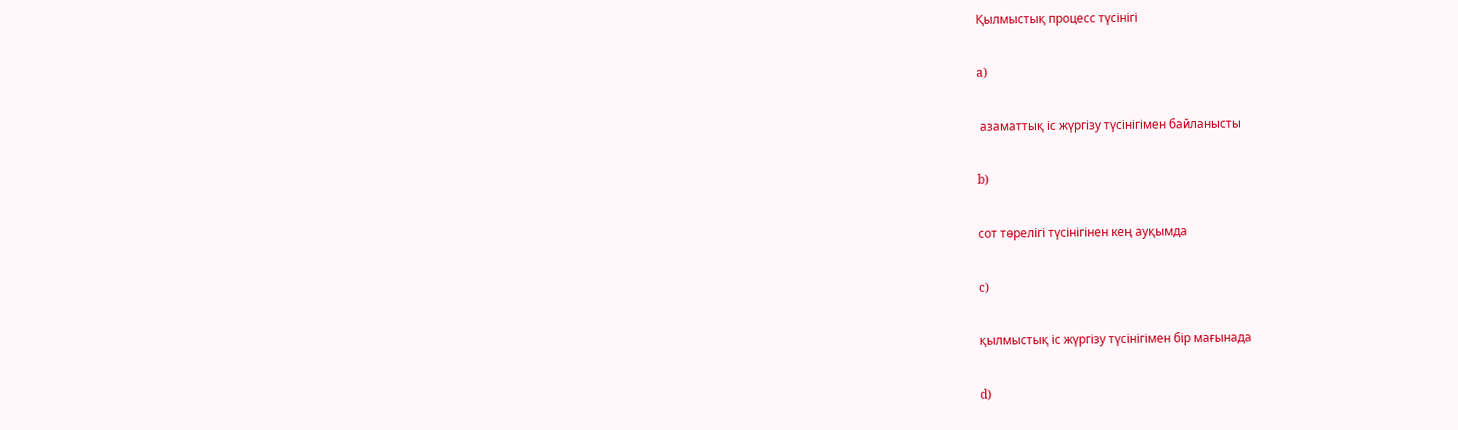Қылмыстық процесс түсінігі

a)

 азаматтық іс жүргізу түсінігімен байланысты

b)

сот төрелігі түсінігінен кең ауқымда

c)

қылмыстық іс жүргізу түсінігімен бір мағынада

d)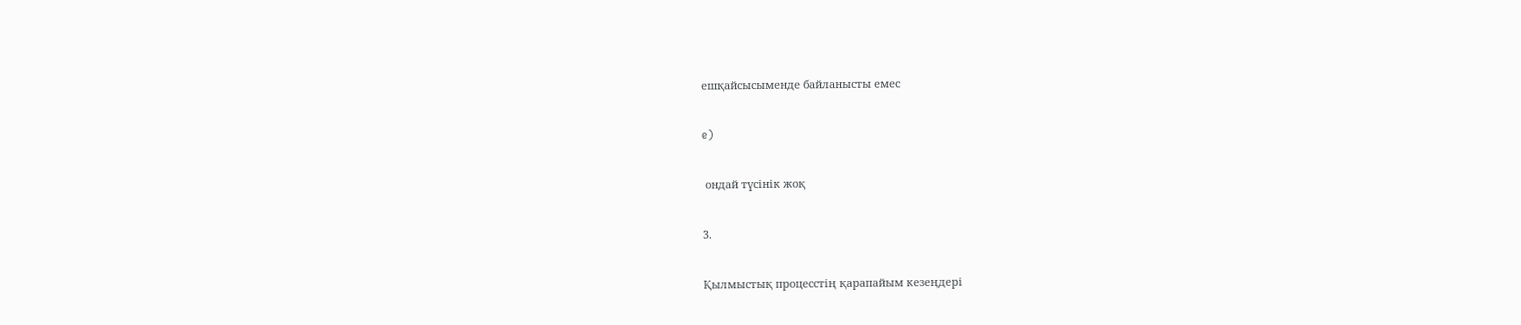ешқайсысыменде байланысты емес

e)

 ондай түсінік жоқ

3.

Қылмыстық процесстің қарапайым кезеңдері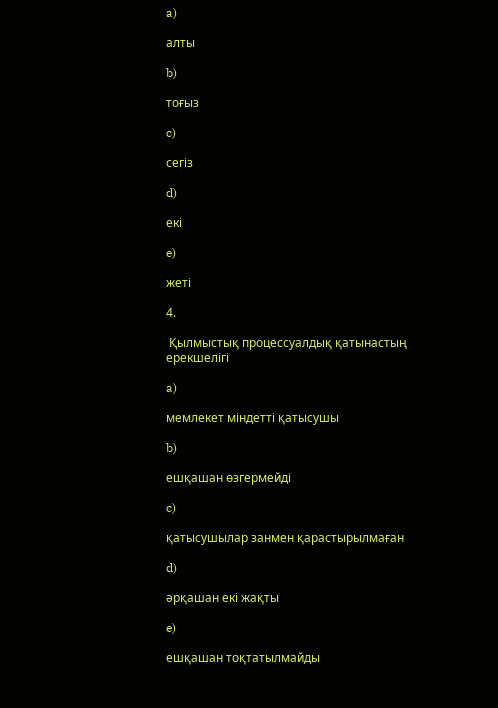a)

алты

b)

тоғыз

c)

сегіз

d)

екі

e)

жеті

4.

 Қылмыстық процессуалдық қатынастың ерекшелігі

a)

мемлекет міндетті қатысушы

b)

ешқашан өзгермейді

c)

қатысушылар занмен қарастырылмаған

d)

әрқашан екі жақты

e)

ешқашан тоқтатылмайды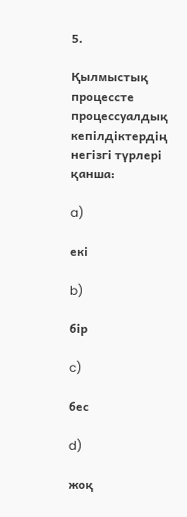5.

Қылмыстық процессте процессуалдық кепілдіктердің негізгі түрлері қанша:

a)

екі

b)

бір

c)

бес

d)

жоқ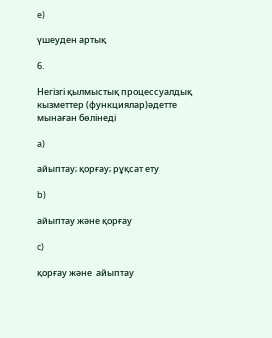e)

үшеуден артық

6.

Негізгі қылмыстық процессуалдық кызметтер (функциялар)әдетте мынаған бөлінеді

a)

айыптау; қорғау; рұқсат ету

b)

айыптау және қорғау

c)

қорғау және  айыптау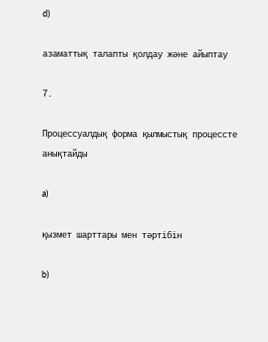d)

азаматтық талапты қолдау және айыптау

7.

Процессуалдық форма қылмыстық процессте анықтайды

a)

қызмет шарттары мен тәртібін

b)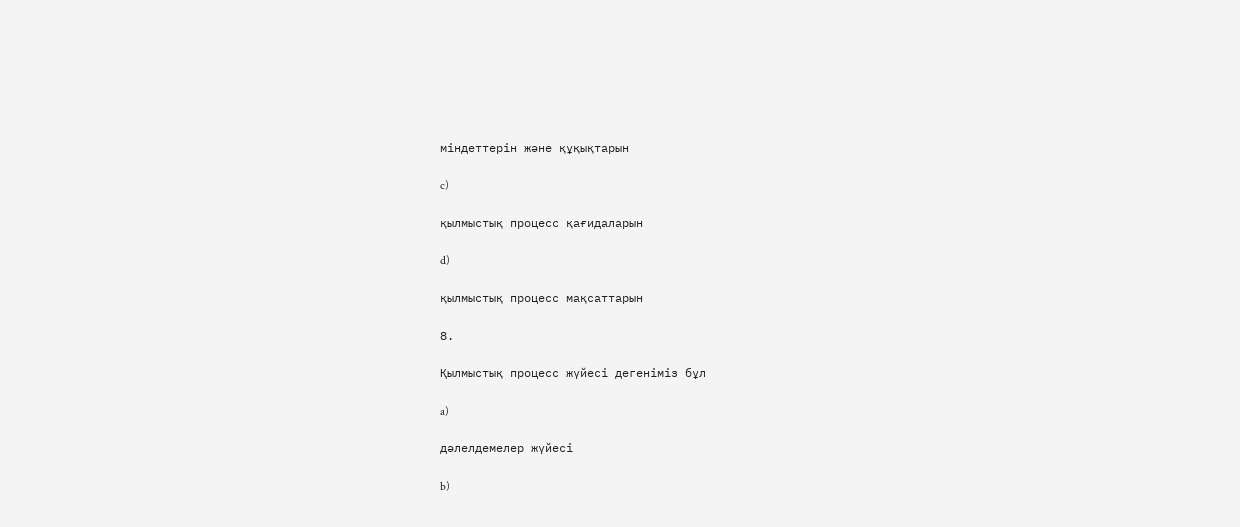міндеттерін және құқықтарын

c)

қылмыстық процесс қағидаларын

d)

қылмыстық процесс мақсаттарын

8.

Қылмыстық процесс жүйесі дегеніміз бұл

a)

дәлелдемелер жүйесі

b)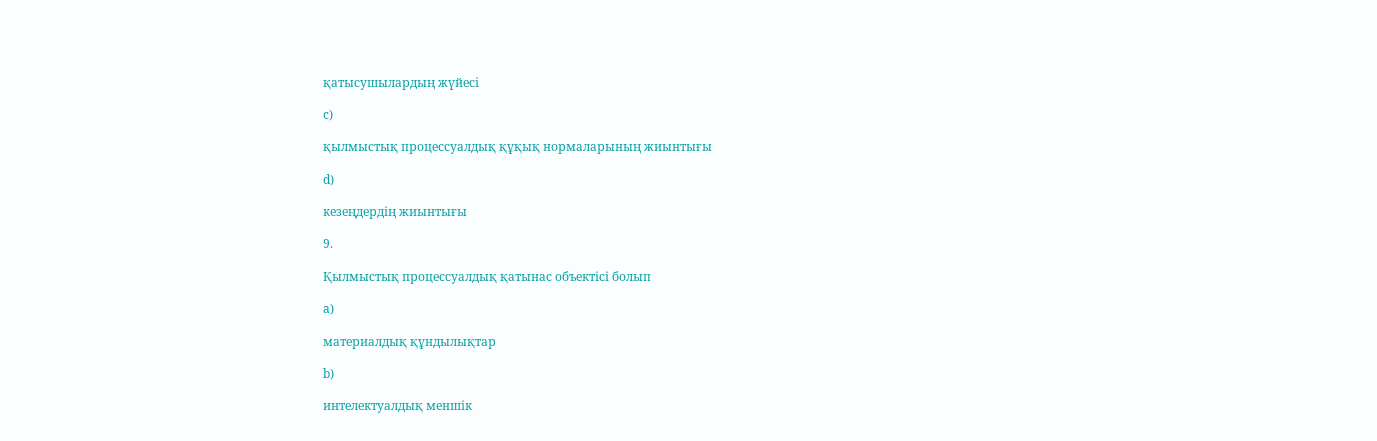қатысушылардың жүйесі

c)

қылмыстық процессуалдық құқық нормаларының жиынтығы

d)

кезеңдердің жиынтығы

9.

Қылмыстық процессуалдық қатынас объектісі болып

a)

материалдық құндылықтар

b)

интелектуалдық меншік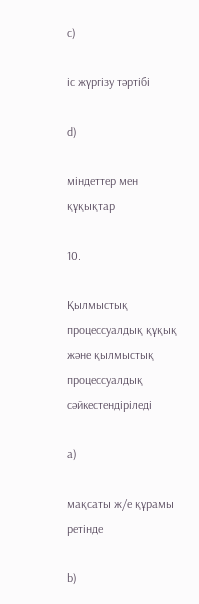c)

іс жүргізу тәртібі

d)

міндеттер мен құқықтар

10.

Қылмыстық процессуалдық құқық және қылмыстық процессуалдық сәйкестендіріледі

a)

мақсаты ж/е құрамы ретінде

b)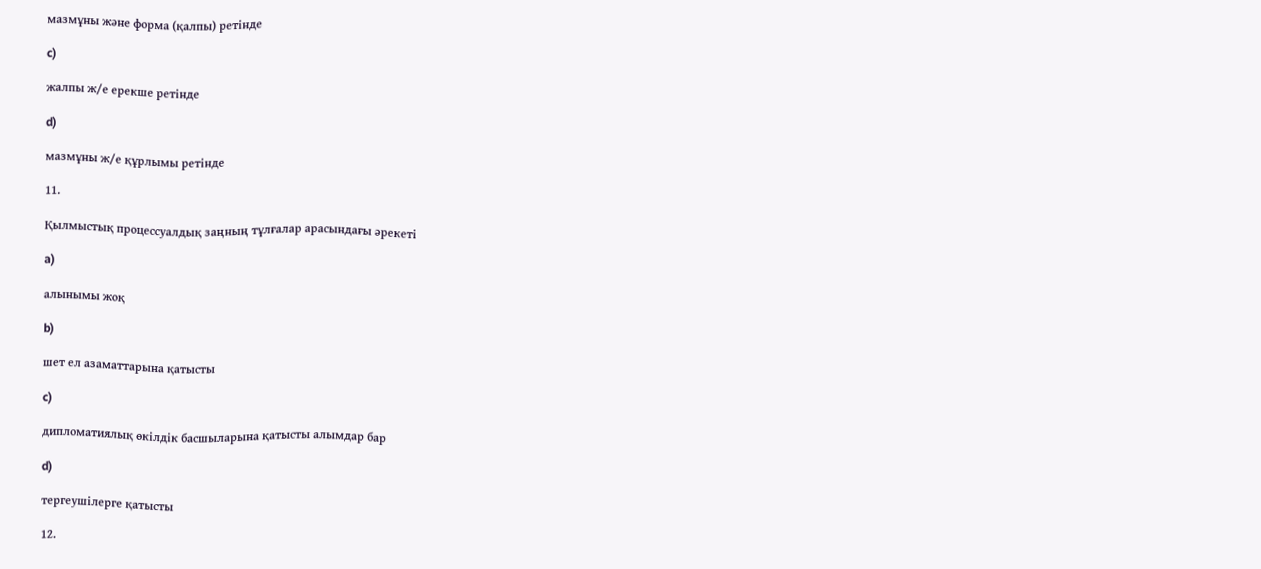мазмұны және форма (қалпы) ретінде

c)

жалпы ж/е ерекше ретінде

d)

мазмұны ж/е құрлымы ретінде

11.

Қылмыстық процессуалдық заңның тұлғалар арасындағы әрекеті

a)

алынымы жоқ

b)

шет ел азаматтарына қатысты

c)

дипломатиялық өкілдік басшыларына қатысты алымдар бар

d)

тергеушілерге қатысты

12.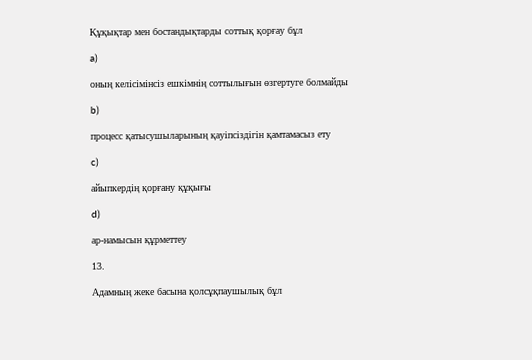Құқықтар мен бостандықтарды соттық қорғау бұл

a)

оның келісімінсіз ешкімнің соттылығын өзгертуге болмайды

b)

процесс қатысушыларының қауіпсіздігін қамтамасыз ету

c)

айыпкердің қорғану құқығы

d)

ар-намысын құрметтеу

13.

Адамның жеке басына қолсұқпаушылық бұл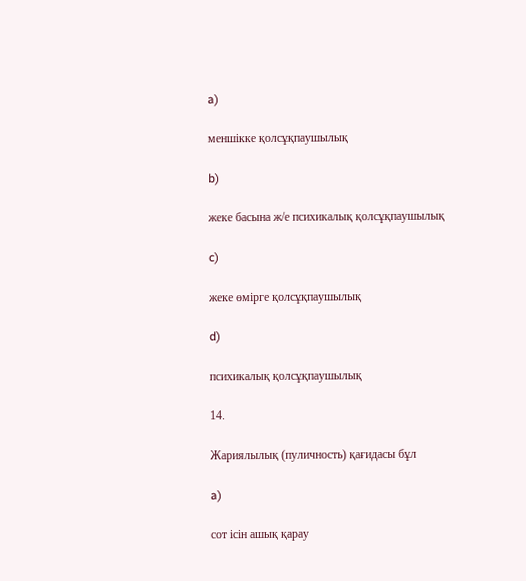a)

меншікке қолсұқпаушылық

b)

жеке басына ж/е психикалық қолсұқпаушылық

c)

жеке өмірге қолсұқпаушылық

d)

психикалық қолсұқпаушылық

14.

Жариялылық (пуличность) қағидасы бұл

a)

сот ісін ашық қарау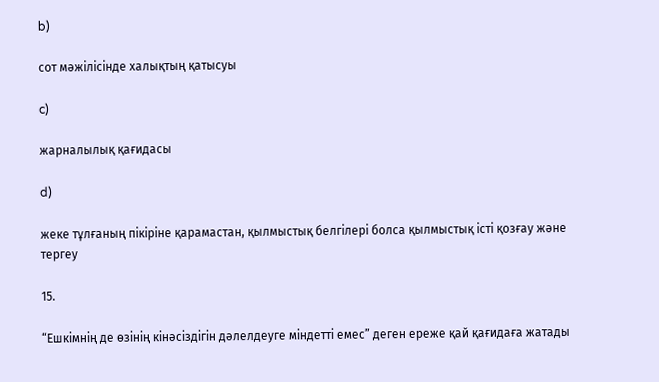b)

сот мәжілісінде халықтың қатысуы

c)

жарналылық қағидасы

d)

жеке тұлғаның пікіріне қарамастан, қылмыстық белгілері болса қылмыстық істі қозғау және тергеу

15.

“Ешкімнің де өзінің кінәсіздігін дәлелдеуге міндетті емес” деген ереже қай қағидаға жатады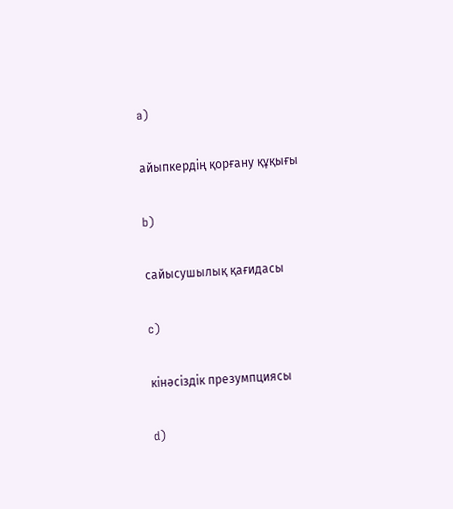a)

айыпкердің қорғану құқығы

b)

сайысушылық қағидасы

c)

кінәсіздік презумпциясы

d)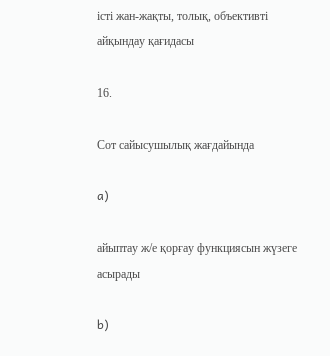істі жан-жақты, толық, объективті айқындау қағидасы

16.

Сот сайысушылық жағдайында

a)

айыптау ж/е қорғау функциясын жүзеге асырады

b)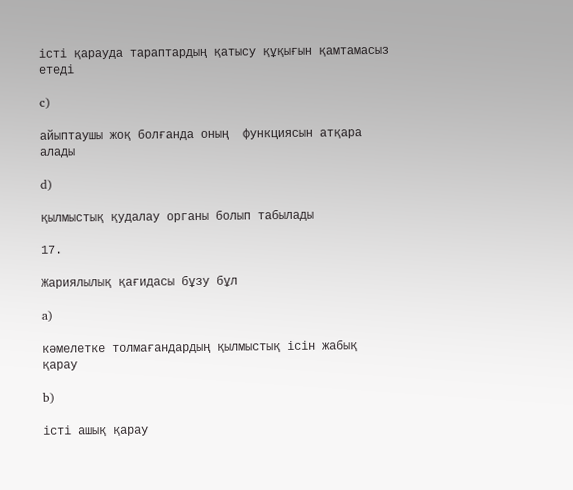істі қарауда тараптардың қатысу құқығын қамтамасыз етеді

c)

айыптаушы жоқ болғанда оның  функциясын атқара алады

d)

қылмыстық қудалау органы болып табылады

17.

Жариялылық қағидасы бұзу бұл

a)

кәмелетке толмағандардың қылмыстық ісін жабық қарау

b)

істі ашық қарау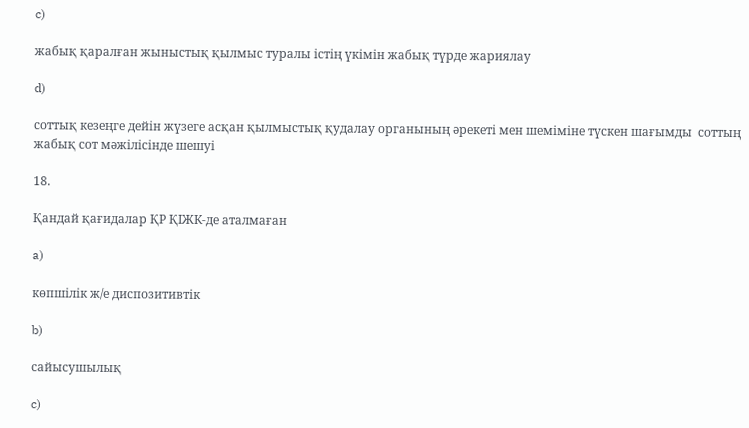c)

жабық қаралған жыныстық қылмыс туралы істің үкімін жабық түрде жариялау

d)

соттық кезеңге дейін жүзеге асқан қылмыстық қудалау органының әрекеті мен шеміміне түскен шағымды  соттың жабық сот мәжілісінде шешуі

18.

Қандай қағидалар ҚР ҚІЖК-де аталмаған

a)

көпшілік ж/е диспозитивтік

b)

сайысушылық

c)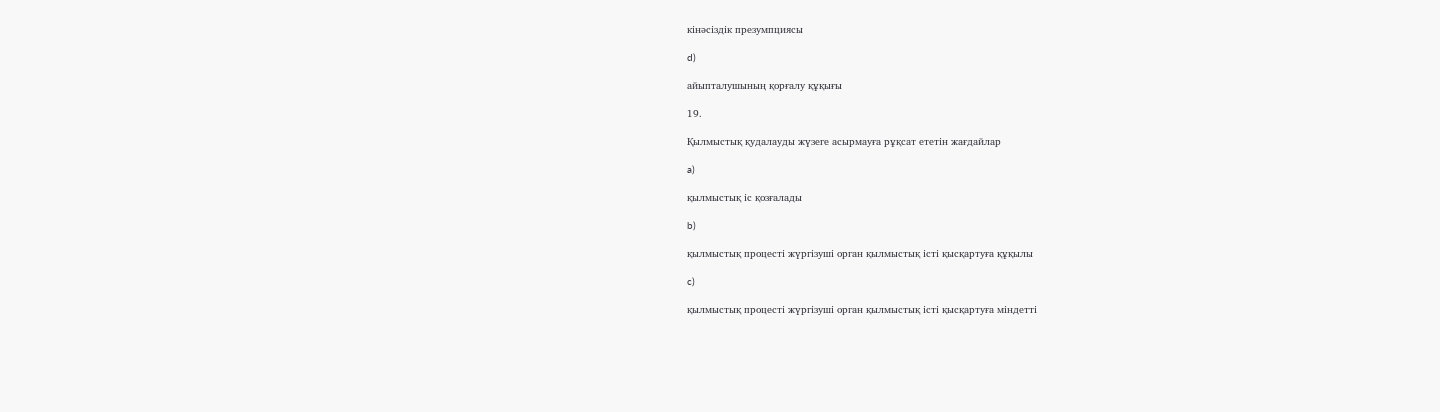кінәсіздік презумпциясы

d)

айыпталушының қорғалу құқығы

19.

Қылмыстық қудалауды жүзеге асырмауға рұқсат ететін жағдайлар

a)

қылмыстық іс қозғалады

b)

қылмыстық процесті жүргізуші орган қылмыстық істі қысқартуға құқылы

c)

қылмыстық процесті жүргізуші орган қылмыстық істі қысқартуға міндетті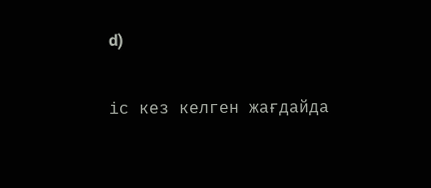d)

іс кез келген жағдайда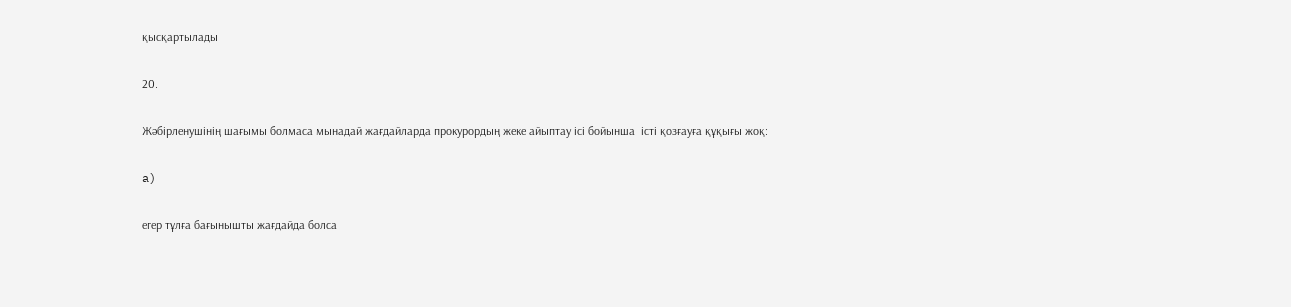қысқартылады

20.

Жәбірленушінің шағымы болмаса мынадай жағдайларда прокурордың жеке айыптау ісі бойынша  істі қозғауға құқығы жоқ:

a)

егер тұлға бағынышты жағдайда болса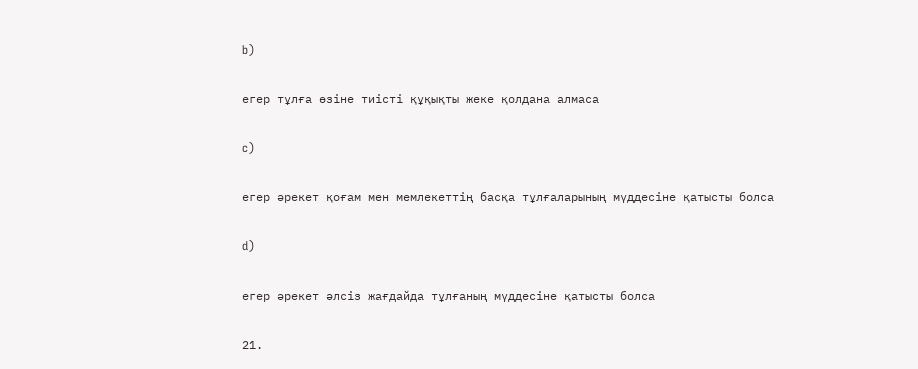b)

егер тұлға өзіне тиісті құқықты жеке қолдана алмаса

c)

егер әрекет қоғам мен мемлекеттің басқа тұлғаларының мүддесіне қатысты болса

d)

егер әрекет әлсіз жағдайда тұлғаның мүддесіне қатысты болса

21.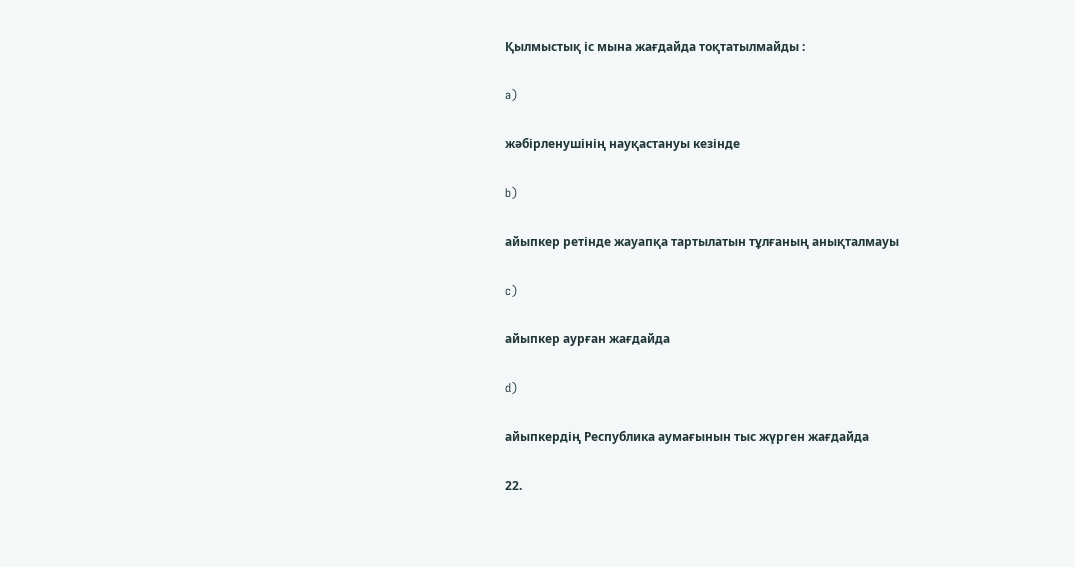Қылмыстық іс мына жағдайда тоқтатылмайды :

a)

жәбірленушінің науқастануы кезінде

b)

айыпкер ретінде жауапқа тартылатын тұлғаның анықталмауы

c)

айыпкер аурған жағдайда

d)

айыпкердің Республика аумағынын тыс жүрген жағдайда

22.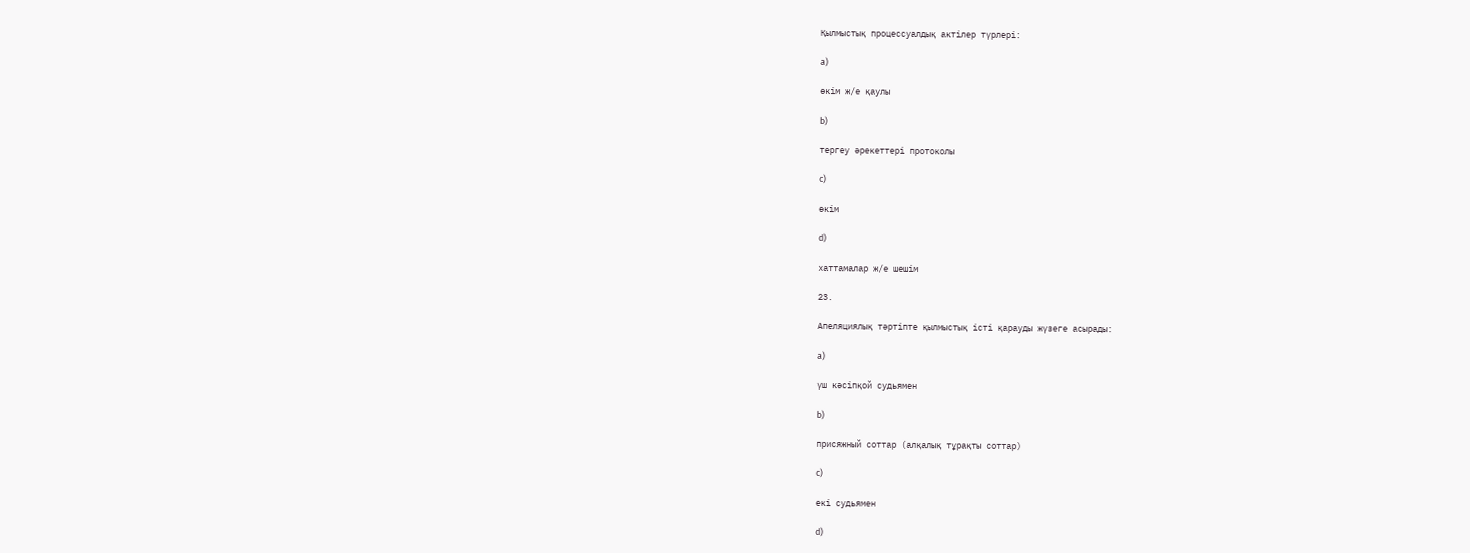Қылмыстық процессуалдық актілер түрлері:

a)

өкім ж/е қаулы

b)

тергеу әрекеттері протоколы

c)

өкім

d)

хаттамалар ж/е шешім

23.

Апеляциялық тәртіпте қылмыстық істі қарауды жүзеге асырады:

a)

үш кәсіпқой судьямен

b)

присяжный соттар (алқалық тұрақты соттар)

c)

екі судьямен

d)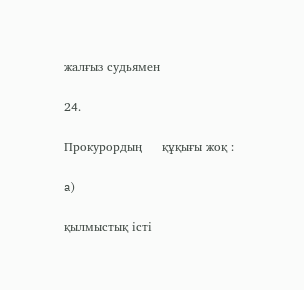жалғыз судьямен

24.

Прокурордың     құқығы жоқ :

a)

қылмыстық істі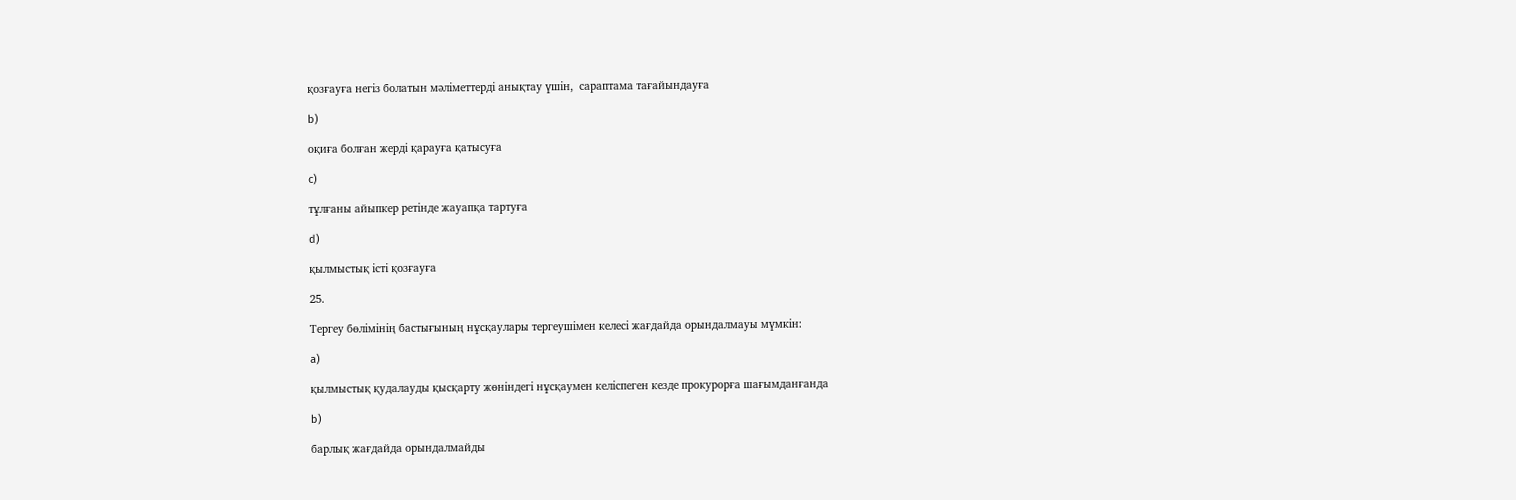қозғауға негіз болатын мәліметтерді анықтау үшін,  сараптама тағайындауға

b)

оқиға болған жерді қарауға қатысуға

c)

тұлғаны айыпкер ретінде жауапқа тартуға

d)

қылмыстық істі қозғауға

25.

Тергеу бөлімінің бастығының нұсқаулары тергеушімен келесі жағдайда орындалмауы мүмкін:

a)

қылмыстық қудалауды қысқарту жөніндегі нұсқаумен келіспеген кезде прокурорға шағымданғанда

b)

барлық жағдайда орындалмайды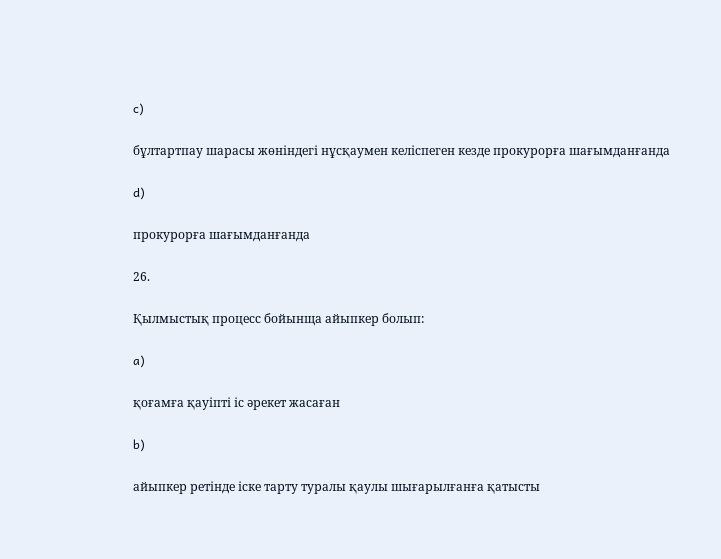c)

бұлтартпау шарасы жөніндегі нұсқаумен келіспеген кезде прокурорға шағымданғанда

d)

прокурорға шағымданғанда

26.

Қылмыстық процесс бойынща айыпкер болып:

a)

қоғамға қауіпті іс әрекет жасаған

b)

айыпкер ретінде іске тарту туралы қаулы шығарылғанға қатысты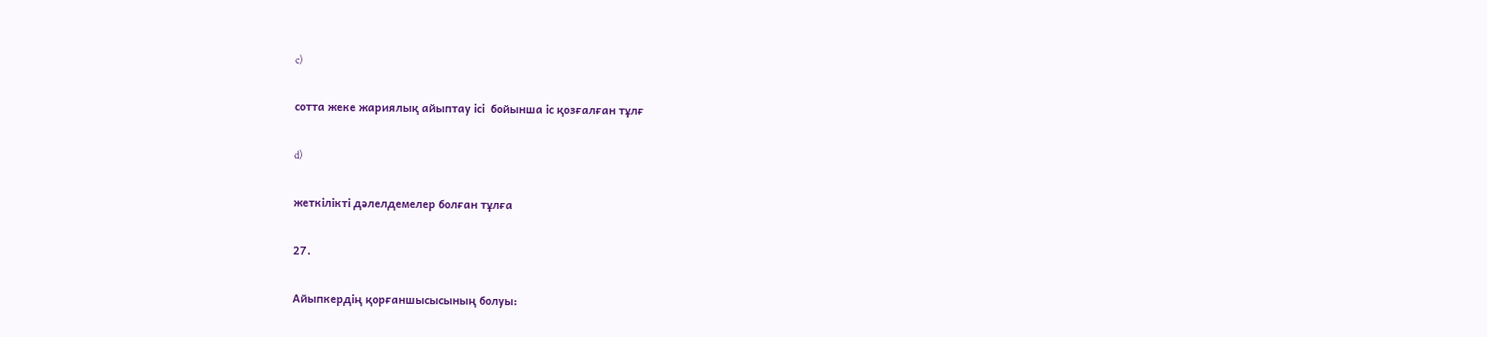c)

сотта жеке жариялық айыптау ісі  бойынша іс қозғалған тұлғ

d)

жеткілікті дәлелдемелер болған тұлға

27.

Айыпкердің қорғаншысысының болуы: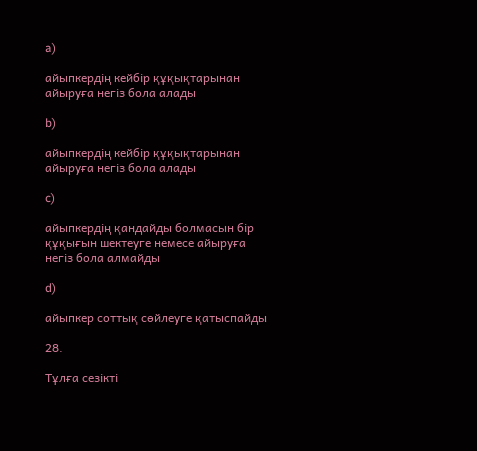a)

айыпкердің кейбір құқықтарынан айыруға негіз бола алады

b)

айыпкердің кейбір құқықтарынан айыруға негіз бола алады

c)

айыпкердің қандайды болмасын бір құқығын шектеуге немесе айыруға негіз бола алмайды

d)

айыпкер соттық сөйлеуге қатыспайды

28.

Тұлға сезікті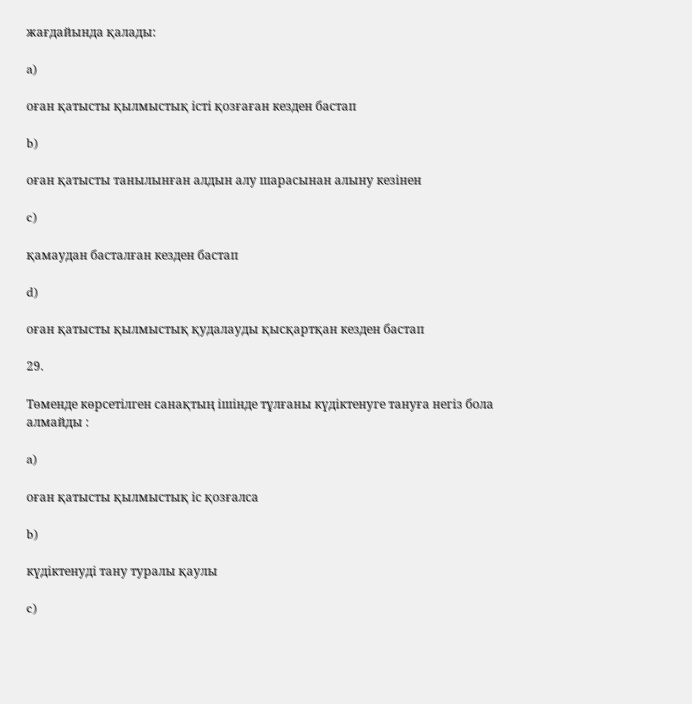жағдайында қалады:

a)

оған қатысты қылмыстық істі қозғаған кезден бастап

b)

оған қатысты танылынған алдын алу шарасынан алыну кезінен

c)

қамаудан басталған кезден бастап

d)

оған қатысты қылмыстық қудалауды қысқартқан кезден бастап

29.

Төменде көрсетілген санақтың ішінде тұлғаны күдіктенуге тануға негіз бола алмайды :

a)

оған қатысты қылмыстық іс қозғалса

b)

күдіктенуді тану туралы қаулы

c)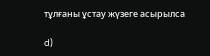тұлғаны ұстау жүзеге асырылса

d)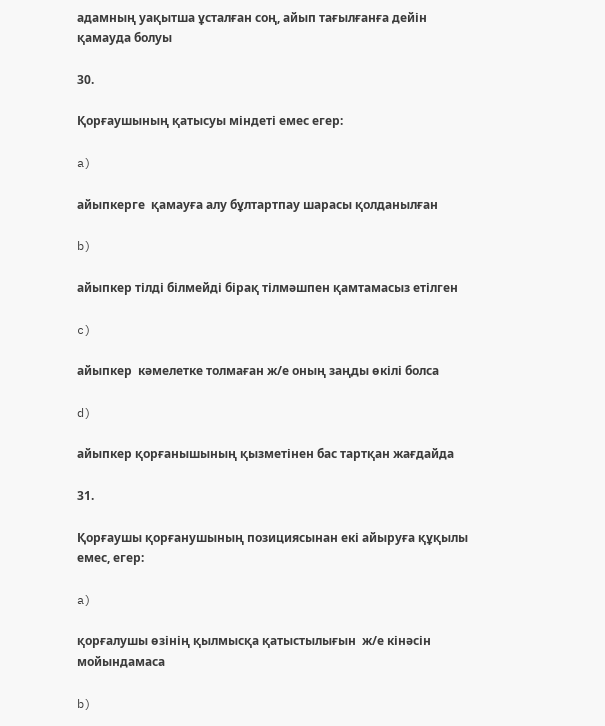адамның уақытша ұсталған соң, айып тағылғанға дейін қамауда болуы

30.

Қорғаушының қатысуы міндеті емес егер:

a)

айыпкерге  қамауға алу бұлтартпау шарасы қолданылған

b)

айыпкер тілді білмейді бірақ тілмәшпен қамтамасыз етілген

c)

айыпкер  кәмелетке толмаған ж/е оның заңды өкілі болса

d)

айыпкер қорғанышының қызметінен бас тартқан жағдайда

31.

Қорғаушы қорғанушының позициясынан екі айыруға құқылы емес, егер:

a)

қорғалушы өзінің қылмысқа қатыстылығын  ж/е кінәсін мойындамаса

b)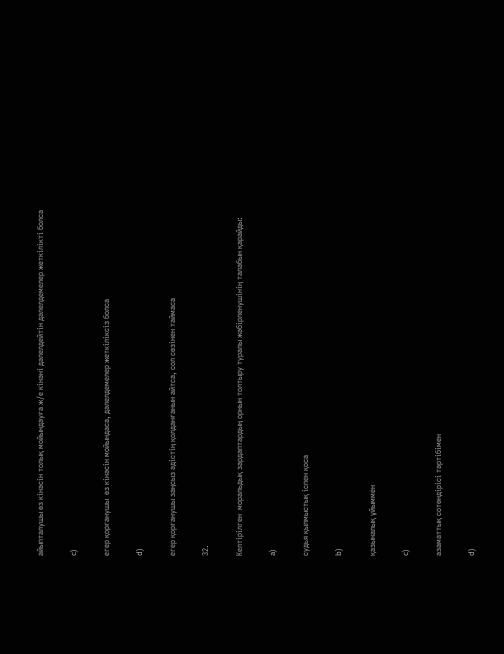айыпталушы өз кінәсін толық мойындауға ж/е кінәні дәлелдейтін дәлелдемелер жеткілікті болса

c)

егер қорғанушы  өз кінәсін мойындаса, дәлелдемелер жеткіліксіз болса

d)

егер қорғанушы заңсыз әдістің қолданғанын айтса, сол сөзінен таймаса

32.

Келтірілген  моральдық зардаптардың орнын толтыру туралы жәбірленушінің талабын қарайды:

a)

судья қылмыстық іспен қоса

b)

қазыналық ұйыммен

c)

азаматтық сотөндірісі тәртібімен

d)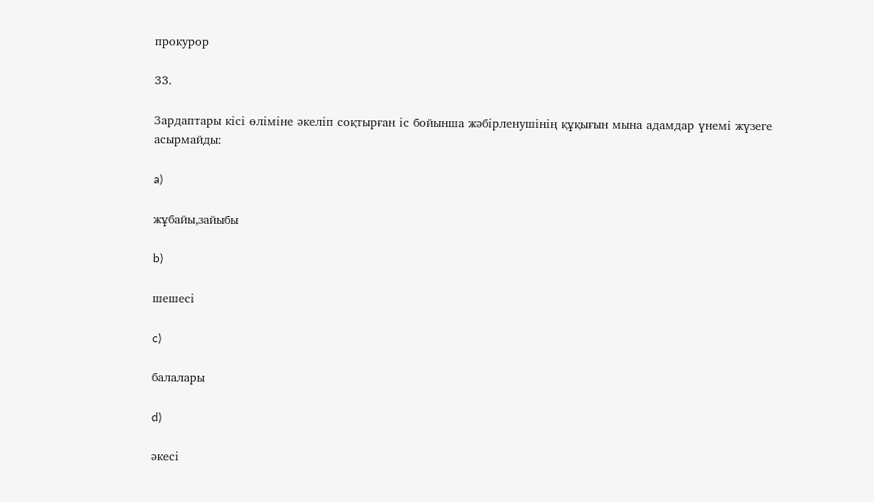прокурор

33.

Зардаптары кісі өліміне әкеліп соқтырған іс бойынша жәбірленушінің құқығын мына адамдар үнемі жүзеге асырмайды:

a)

жұбайы,зайыбы

b)

шешесі

c)

балалары

d)

әкесі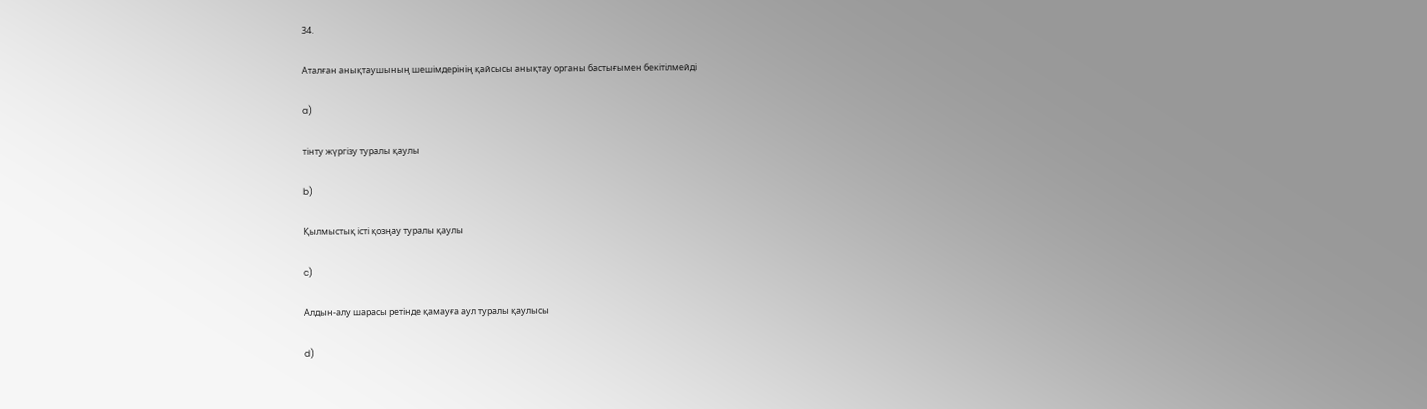34.

Аталған анықтаушының шешімдерінің қайсысы анықтау органы бастығымен бекітілмейді

a)

тінту жүргізу туралы қаулы

b)

Қылмыстық істі қозңау туралы қаулы

c)

Алдын-алу шарасы ретінде қамауға аул туралы қаулысы

d)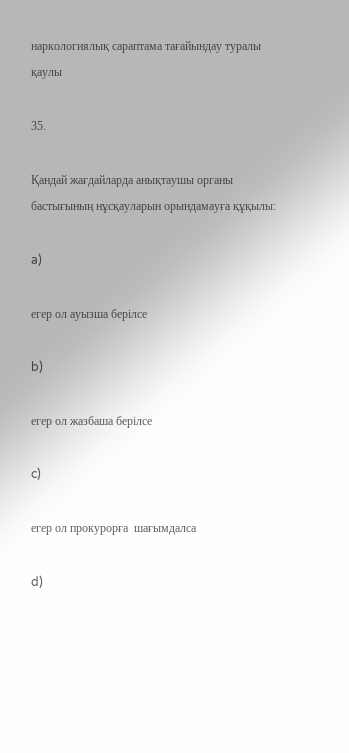наркологиялық сараптама тағайындау туралы қаулы

35.

Қандай жағдайларда анықтаушы органы бастығының нұсқауларын орындамауға құқылы:

a)

егер ол ауызша берілсе

b)

егер ол жазбаша берілсе

c)

егер ол прокурорға  шағымдалса

d)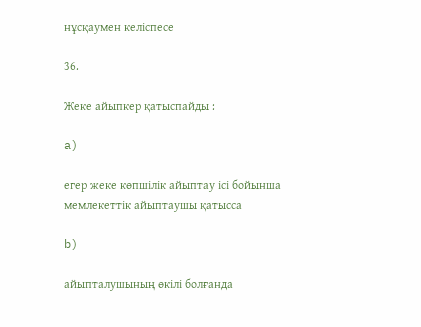нұсқаумен келіспесе

36.

Жеке айыпкер қатыспайды :

a)

егер жеке көпшілік айыптау ісі бойынша мемлекеттік айыптаушы қатысса

b)

айыпталушының өкілі болғанда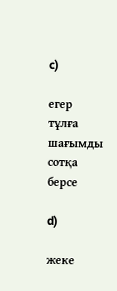c)

егер тұлға шағымды сотқа берсе

d)

жеке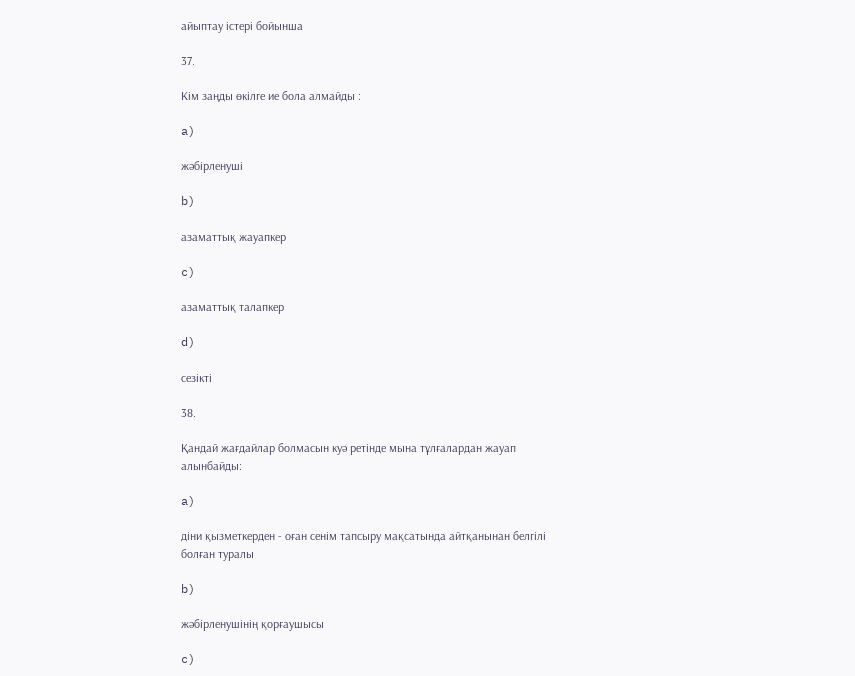айыптау істері бойынша

37.

Кім заңды өкілге ие бола алмайды :

a)

жәбірленуші

b)

азаматтық жауапкер

c)

азаматтық талапкер

d)

сезікті

38.

Қандай жағдайлар болмасын куә ретінде мына тұлғалардан жауап алынбайды:

a)

діни қызметкерден - оған сенім тапсыру мақсатында айтқанынан белгілі болған туралы

b)

жәбірленушінің қорғаушысы

c)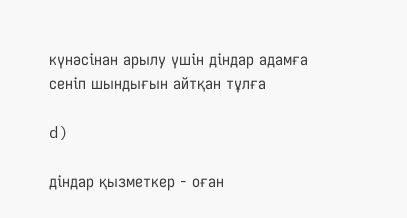күнәсінан арылу үшін діндар адамға сеніп шындығын айтқан тұлға

d)

діндар қызметкер - оған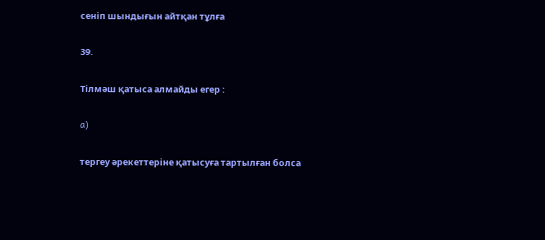сеніп шындығын айтқан тұлға

39.

Тілмәш қатыса алмайды егер :

a)

тергеу әрекеттеріне қатысуға тартылған болса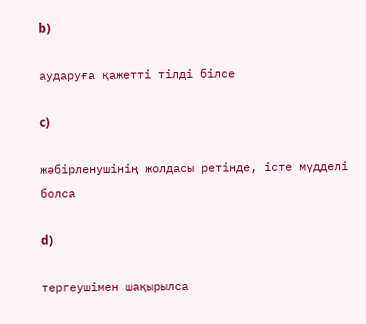b)

аударуға қажетті тілді білсе

c)

жәбірленушінің жолдасы ретінде, істе мүдделі болса

d)

тергеушімен шақырылса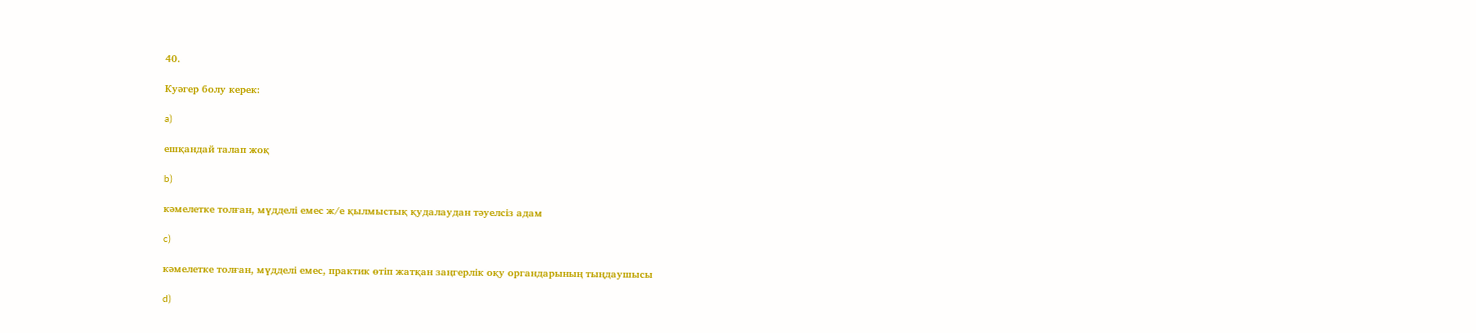40.

Куәгер болу керек:

a)

ешқандай талап жоқ

b)

кәмелетке толған, мүдделі емес ж/е қылмыстық қудалаудан тәуелсіз адам

c)

кәмелетке толған, мүдделі емес, практик өтіп жатқан заңгерлік оқу органдарының тыңдаушысы

d)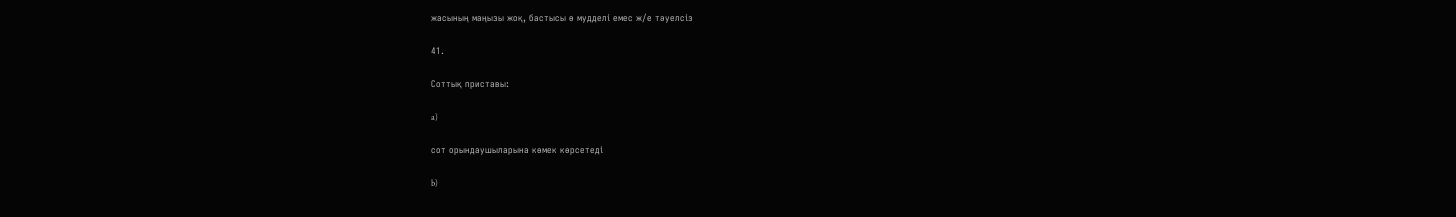жасының маңызы жоқ, бастысы ө мудделі емес ж/е тәуелсіз

41.

Соттық приставы:

a)

сот орындаушыларына көмек көрсетеді

b)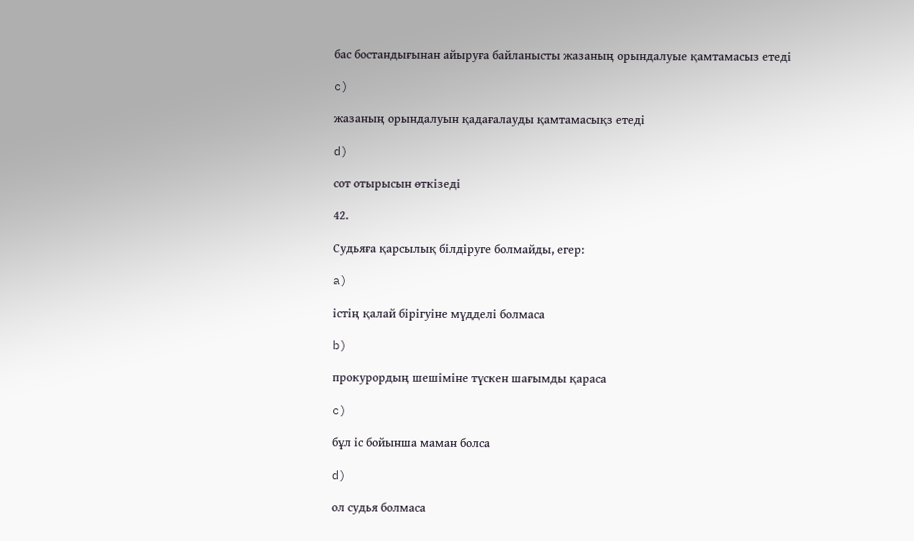бас бостандығынан айыруға байланысты жазаның орындалуые қамтамасыз етеді

c)

жазаның орындалуын қадағалауды қамтамасықз етеді

d)

сот отырысын өткізеді

42.

Судьяға қарсылық білдіруге болмайды, егер:

a)

істің қалай бірігуіне мүдделі болмаса

b)

прокурордың шешіміне түскен шағымды қараса

c)

бұл іс бойынша маман болса

d)

ол судья болмаса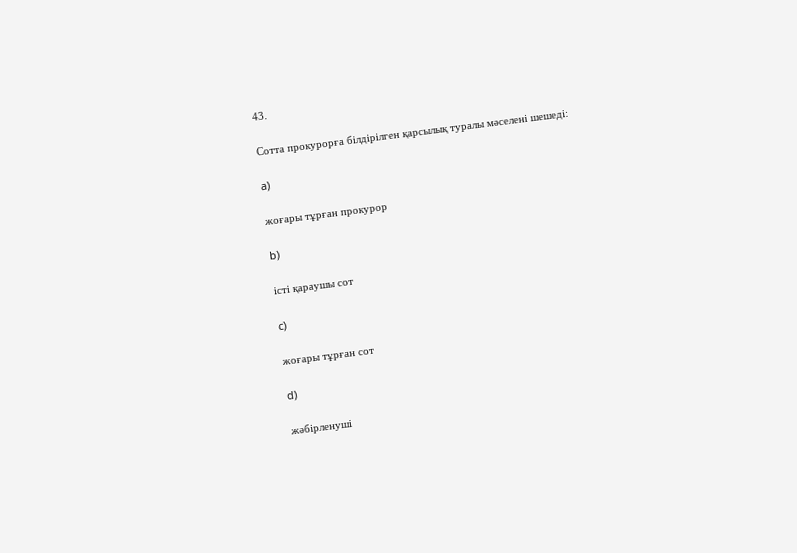43.

Сотта прокурорға білдірілген қарсылық туралы мәселені шешеді:

a)

жоғары тұрған прокурор

b)

істі қараушы сот

c)

жоғары тұрған сот

d)

жәбірленуші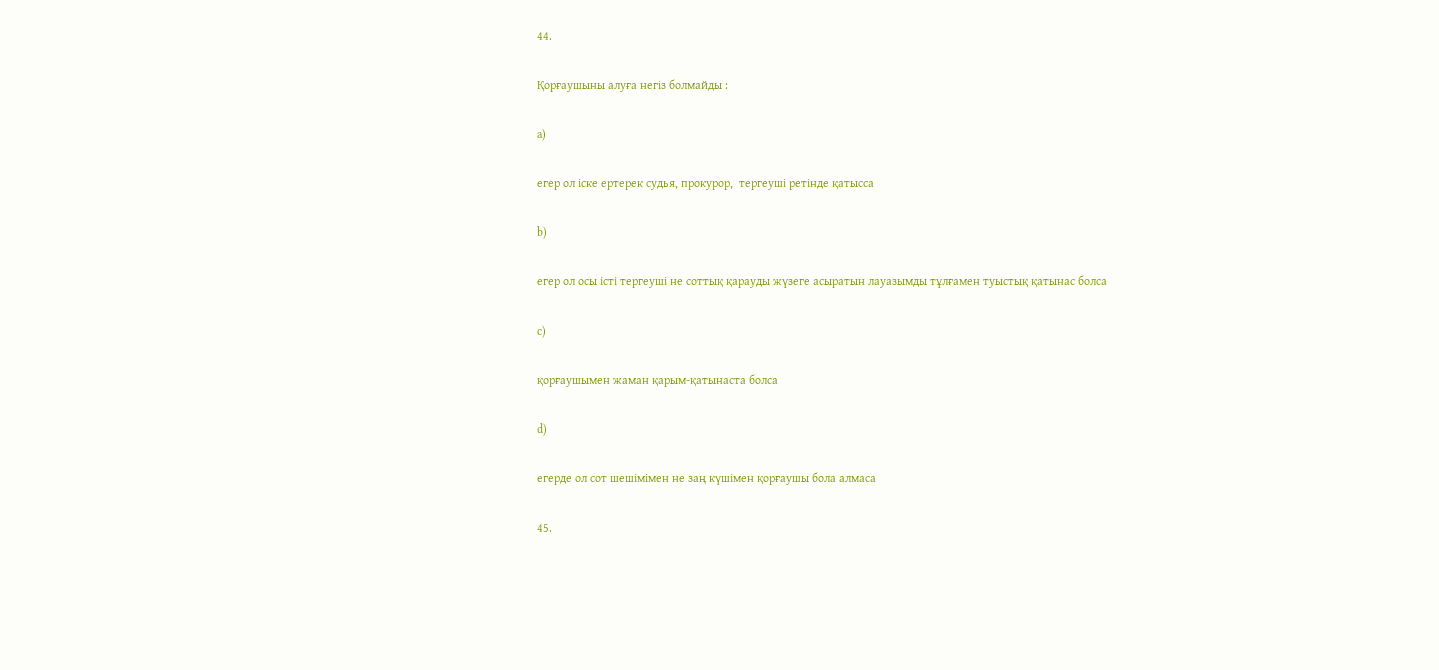44.

Қорғаушыны алуға негіз болмайды :

a)

егер ол іске ертерек судья, прокурор,  тергеуші ретінде қатысса

b)

егер ол осы істі тергеуші не соттық қарауды жүзеге асыратын лауазымды тұлғамен туыстық қатынас болса

c)

қорғаушымен жаман қарым-қатынаста болса

d)

егерде ол сот шешімімен не заң күшімен қорғаушы бола алмаса

45.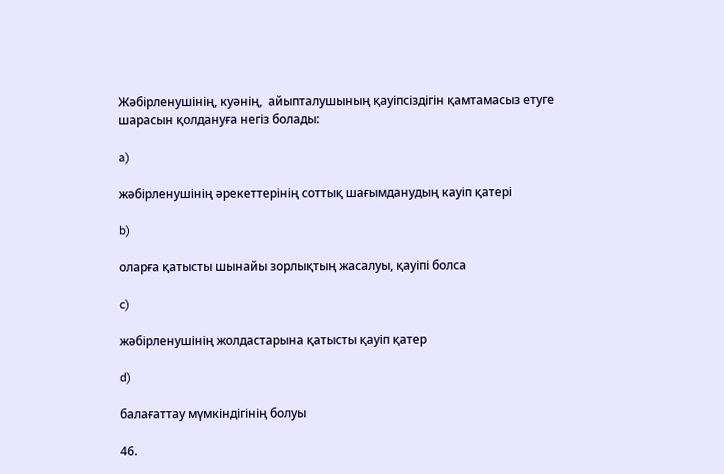Жәбірленушінің, куәнің,  айыпталушының қауіпсіздігін қамтамасыз етуге шарасын қолдануға негіз болады:

a)

жәбірленушінің әрекеттерінің соттық шағымданудың кауіп қатері

b)

оларға қатысты шынайы зорлықтың жасалуы, қауіпі болса

c)

жәбірленушінің жолдастарына қатысты қауіп қатер

d)

балағаттау мүмкіндігінің болуы

46.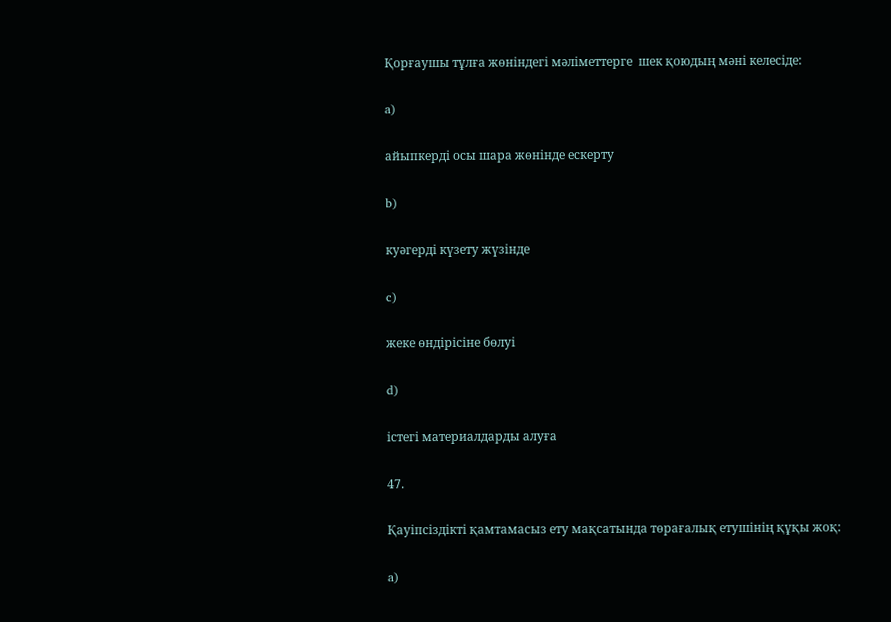Қорғаушы тұлға жөніндегі мәліметтерге  шек қоюдың мәні келесіде:

a)

айыпкерді осы шара жөнінде ескерту

b)

куәгерді күзету жүзінде

c)

жеке өндірісіне бөлуі

d)

істегі материалдарды алуға

47.

Қауіпсіздікті қамтамасыз ету мақсатында төрағалық етушінің құқы жоқ:

a)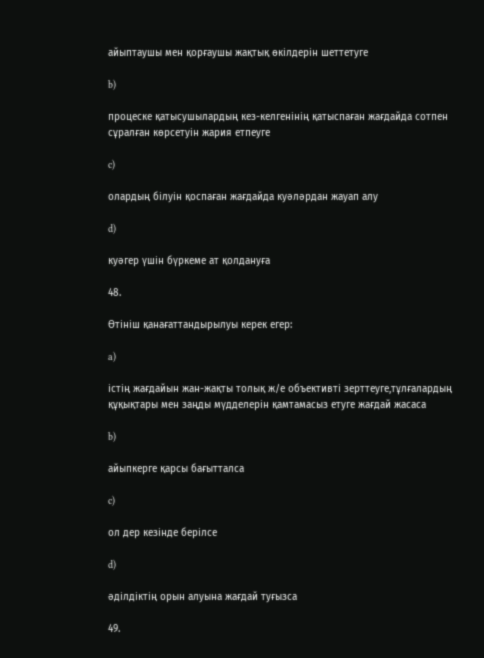айыптаушы мен қорғаушы жақтық өкілдерін шеттетуге

b)

процеске қатысушылардың кез-келгенінің қатыспаған жағдайда сотпен сұралған көрсетуін жария етпеуге

c)

олардың білуін қоспаған жағдайда куәләрдан жауап алу

d)

куәгер үшін бүркеме ат қолдануға

48.

Өтініш қанағаттандырылуы керек егер:

a)

істің жағдайын жан-жақты толық ж/е объективті зерттеуге,тұлғалардың құқықтары мен заңды мүдделерін қамтамасыз етуге жағдай жасаса

b)

айыпкерге қарсы бағытталса

c)

ол дер кезінде берілсе

d)

әділдіктің орын алуына жағдай туғызса

49.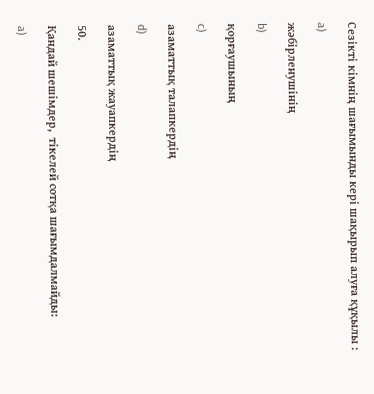Сезікті кімнің шағымынды кері шақырып алуға құқылы :

a)

жәбірленушінің

b)

қорғаушының

c)

азаматтық талапкердің

d)

азаматтық жауапкердің

50.

Қандай шешімдер,  тікелей сотқа шағымдалмайды:

a)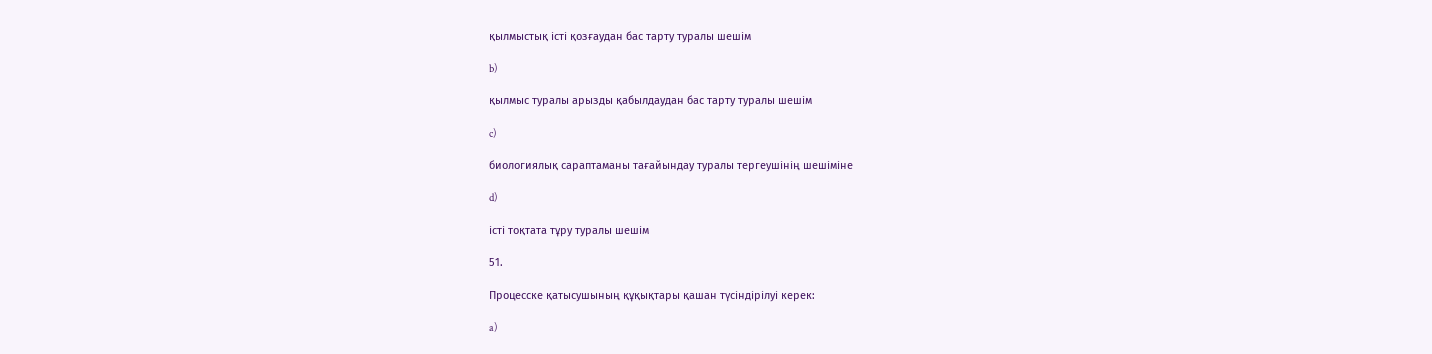қылмыстық істі қозғаудан бас тарту туралы шешім

b)

қылмыс туралы арызды қабылдаудан бас тарту туралы шешім

c)

биологиялық сараптаманы тағайындау туралы тергеушінің шешіміне

d)

істі тоқтата тұру туралы шешім

51.

Процесске қатысушының құқықтары қашан түсіндірілуі керек:

a)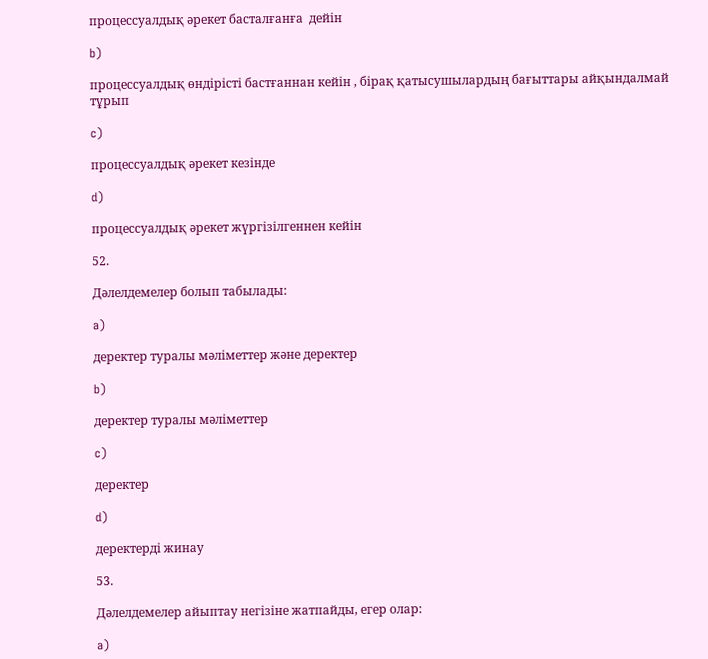процессуалдық әрекет басталғанға  дейін

b)

процессуалдық өндірісті бастғаннан кейін , бірақ қатысушылардың бағыттары айқындалмай тұрып

c)

процессуалдық әрекет кезінде

d)

процессуалдық әрекет жүргізілгеннен кейін

52.

Дәлелдемелер болып табылады:

a)

деректер туралы мәліметтер және деректер

b)

деректер туралы мәліметтер

c)

деректер

d)

деректерді жинау

53.

Дәлелдемелер айыптау негізіне жатпайды, егер олар:

a)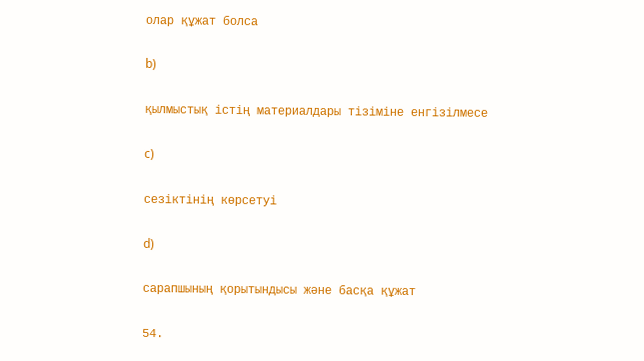олар құжат болса

b)

қылмыстық істің материалдары тізіміне енгізілмесе

c)

сезіктінің көрсетуі

d)

сарапшының қорытындысы және басқа құжат

54.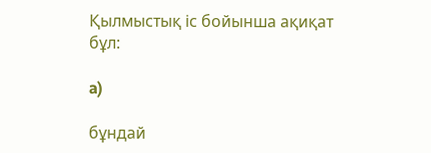Қылмыстық іс бойынша ақиқат бұл:

a)

бұндай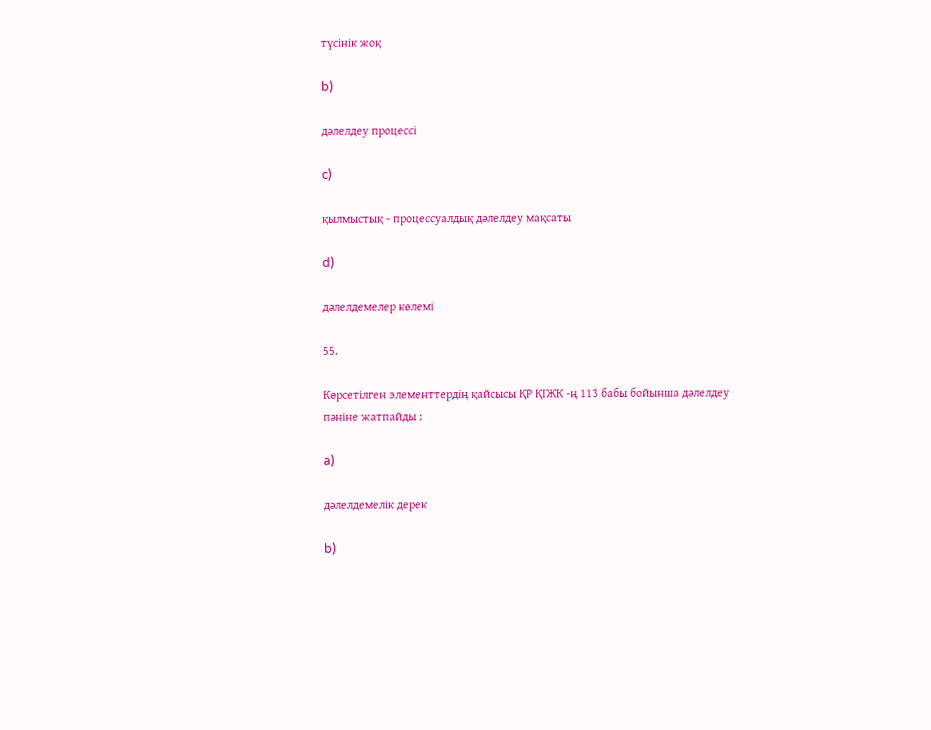түсінік жоқ

b)

дәлелдеу процессі

c)

қылмыстық - процессуалдық дәлелдеу мақсаты

d)

дәлелдемелер көлемі

55.

Көрсетілген элементтердің қайсысы ҚР ҚІЖК -ң 113 бабы бойынша дәлелдеу пәніне жатпайды :

a)

дәлелдемелік дерек

b)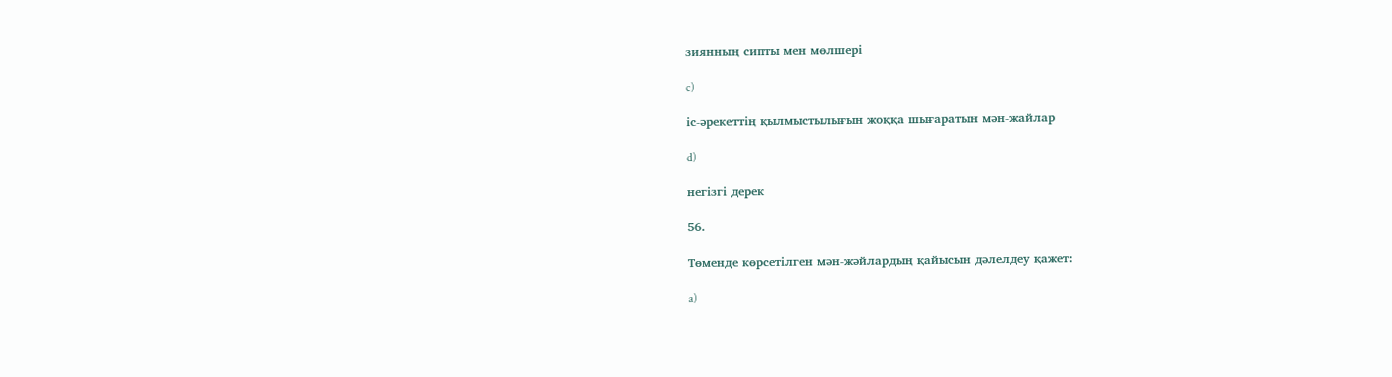зиянның сипты мен мөлшері

c)

іс-әрекеттің қылмыстылығын жоққа шығаратын мән-жайлар

d)

негізгі дерек

56.

Төменде көрсетілген мән-жәйлардың қайысын дәлелдеу қажет:

a)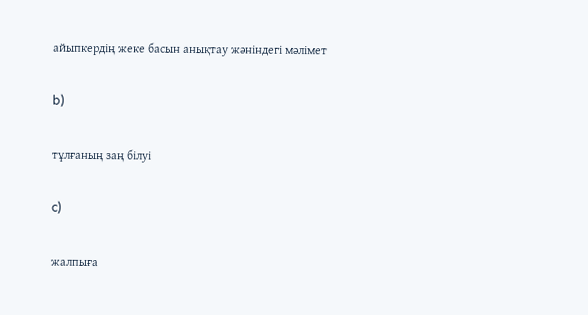айыпкердің жеке басын анықтау жәніндегі мәлімет

b)

тұлғаның заң білуі

c)

жалпыға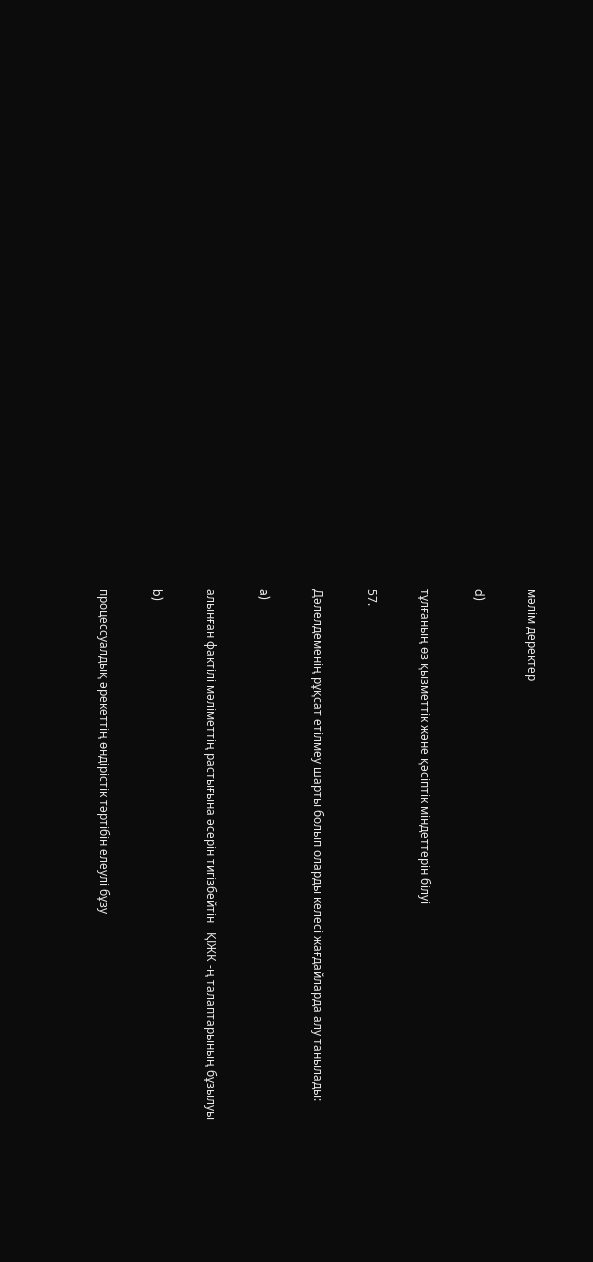мәлім деректер

d)

тұлғаның өз қызметтік және қәсіптік міндеттерін білуі

57.

Дәлелдеменің рұқсат етілмеу шарты болып оларды келесі жағдайларда алу танылады:

a)

алынған фактілі мәліметтің растығына әсерін тигізбейтін   ҚІЖК -ң талаптарының бұзылуы

b)

процессуалдық әрекеттің өндірістік тәртібін елеулі бұзу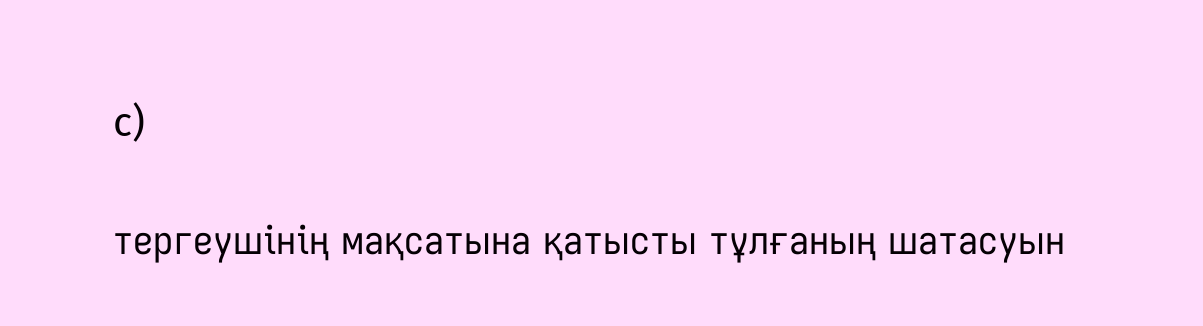c)

тергеушінің мақсатына қатысты тұлғаның шатасуын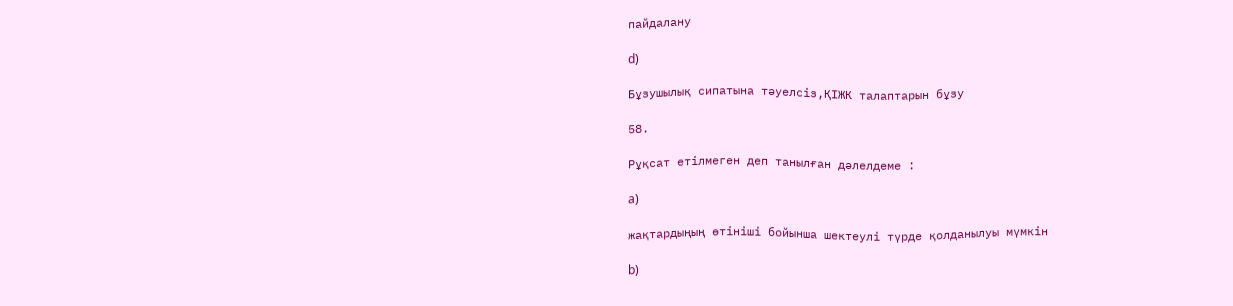пайдалану

d)

Бұзушылық сипатына тәуелсіз,ҚІЖК талаптарын бұзу

58.

Рұқсат етілмеген деп танылған дәлелдеме :

a)

жақтардыңың өтініші бойынша шектеулі түрде қолданылуы мүмкін

b)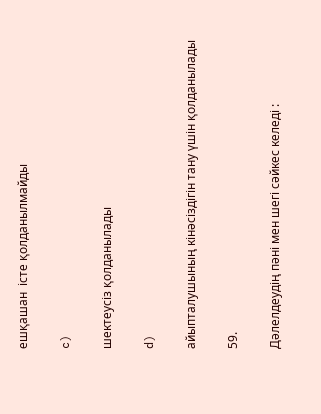ешқашан  істе қолданылмайды

c)

шектеусіз қолданылады

d)

айыпталушының кінәсіздігін тану үшін қолданылады

59.

Дәлелдеудің пәні мен шегі сәйкес келеді :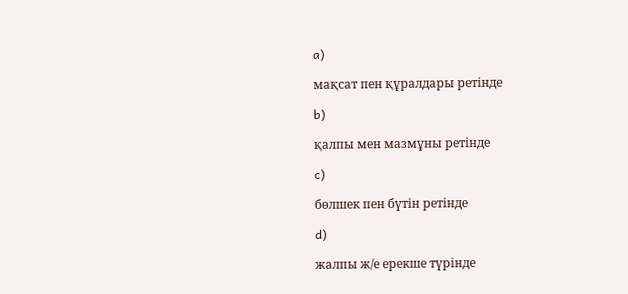a)

мақсат пен құралдары ретінде

b)

қалпы мен мазмұны ретінде

c)

бөлшек пен бүтін ретінде

d)

жалпы ж/е ерекше түрінде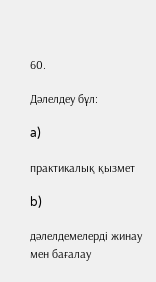60.

Дәлелдеу бұл:

a)

практикалық қызмет

b)

дәлелдемелерді жинау мен бағалау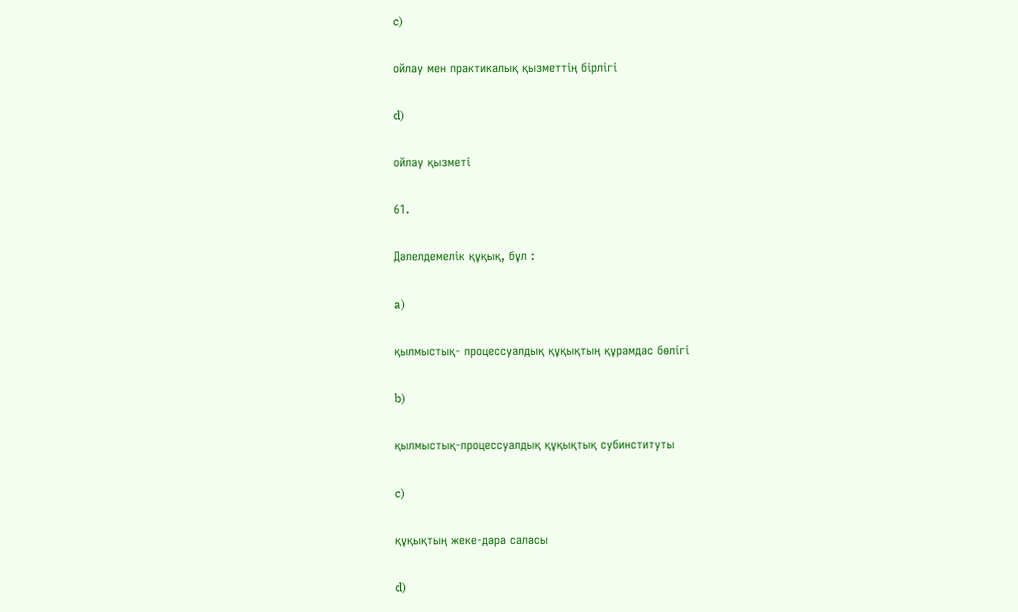c)

ойлау мен практикалық қызметтің бірлігі

d)

ойлау қызметі

61.

Дәлелдемелік құқық, бұл :

a)

қылмыстық- процессуалдық құқықтың құрамдас бөлігі

b)

қылмыстық-процессуалдық құқықтық субинституты

c)

құқықтың жеке-дара саласы

d)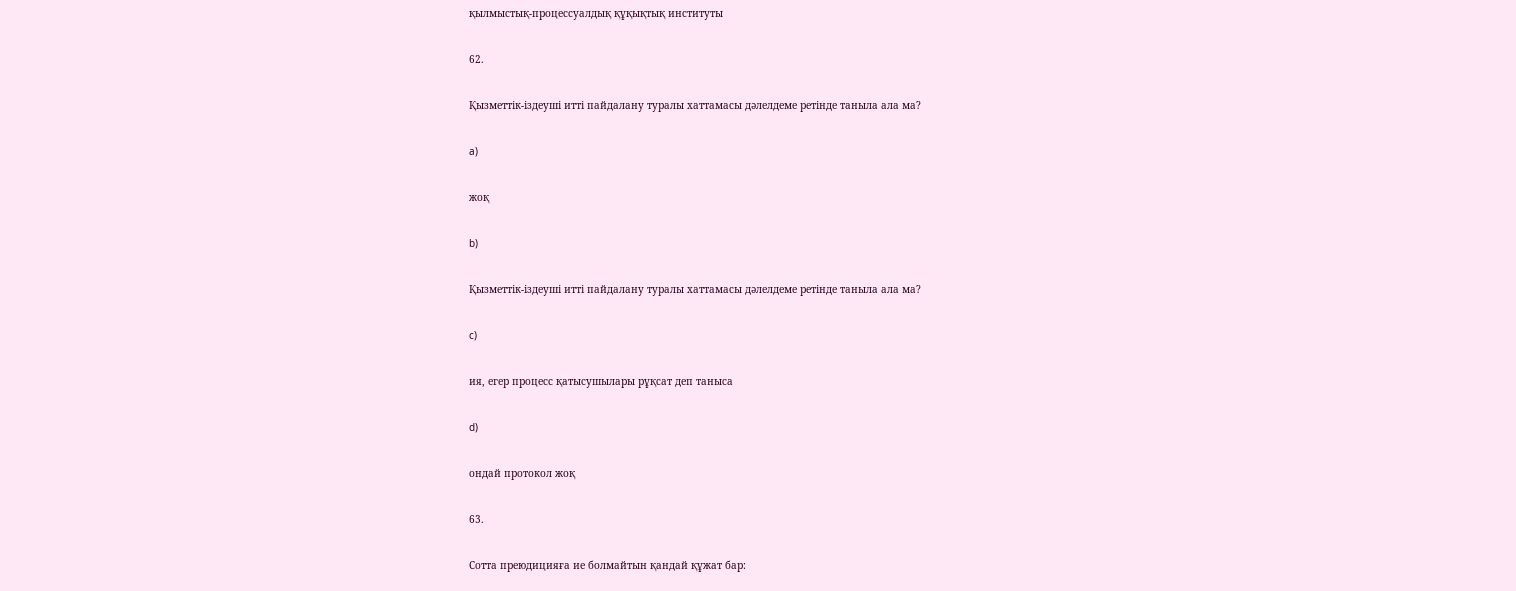қылмыстық-процессуалдық құқықтық институты

62.

Қызметтік-іздеуші итті пайдалану туралы хаттамасы дәлелдеме ретінде таныла ала ма?

a)

жоқ

b)

Қызметтік-іздеуші итті пайдалану туралы хаттамасы дәлелдеме ретінде таныла ала ма?

c)

ия, егер процесс қатысушылары рұқсат деп таныса

d)

ондай протокол жоқ

63.

Сотта преюдицияға ие болмайтын қандай құжат бар: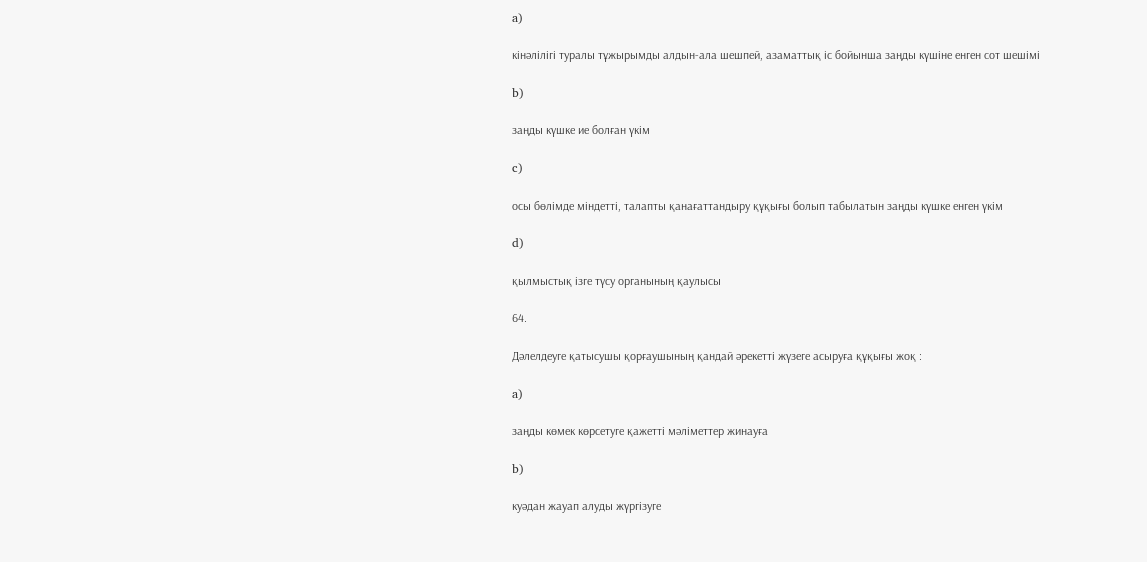a)

кінәлілігі туралы тұжырымды алдын-ала шешпей, азаматтық іс бойынша заңды күшіне енген сот шешімі

b)

заңды күшке ие болған үкім

c)

осы бөлімде міндетті, талапты қанағаттандыру құқығы болып табылатын заңды күшке енген үкім

d)

қылмыстық ізге түсу органының қаулысы

64.

Дәлелдеуге қатысушы қорғаушының қандай әрекетті жүзеге асыруға құқығы жоқ :

a)

заңды көмек көрсетуге қажетті мәліметтер жинауға

b)

куәдан жауап алуды жүргізуге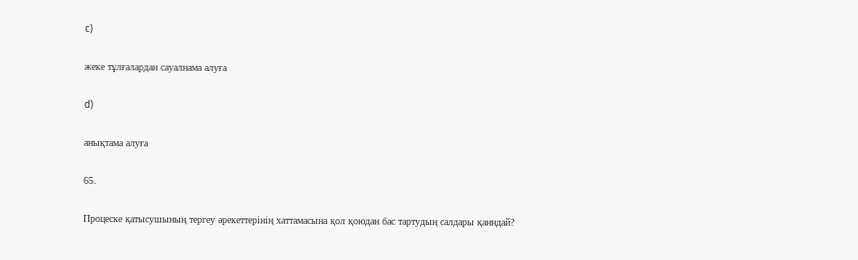c)

жеке тұлғалардан сауалнама алуға

d)

анықтама алуға

65.

Процеске қатысушының тергеу әрекеттерінің хаттамасына қол қоюдан бас тартудың салдары қанндай?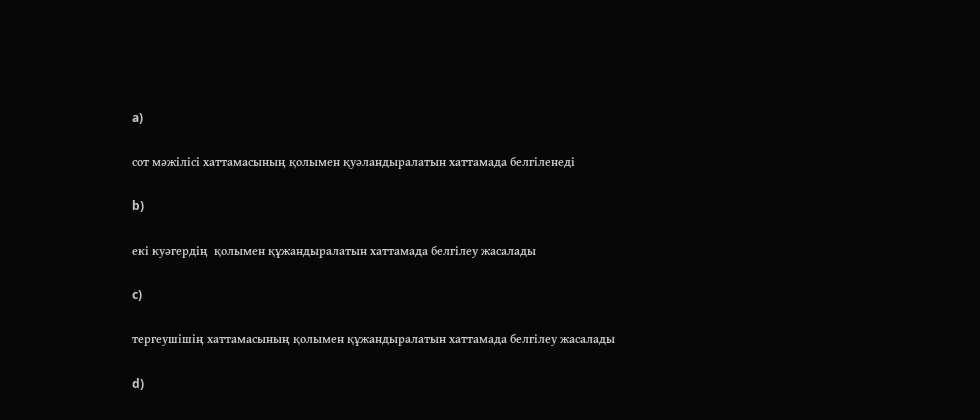a)

сот мәжілісі хаттамасының қолымен қуәландыралатын хаттамада белгіленеді

b)

екі куәгердің  қолымен құжандыралатын хаттамада белгілеу жасалады

c)

тергеушішің хаттамасының қолымен құжандыралатын хаттамада белгілеу жасалады

d)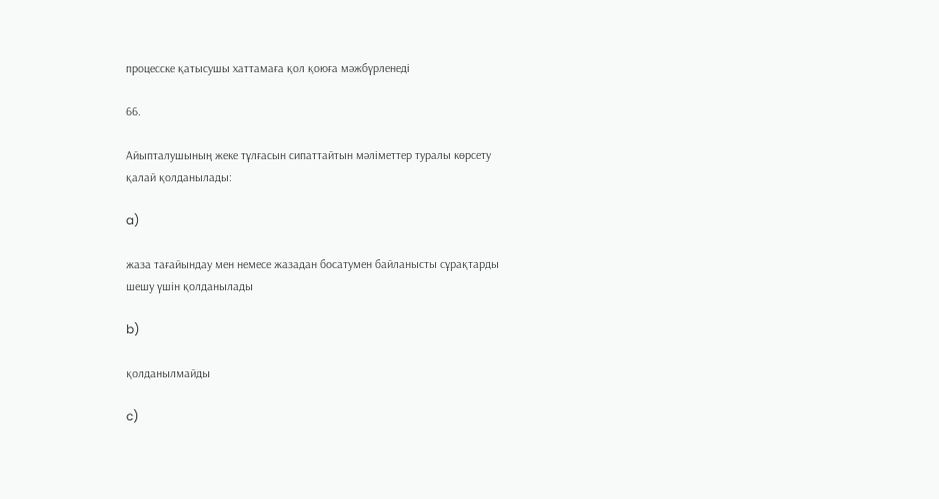процесске қатысушы хаттамаға қол қоюға мәжбүрленеді

66.

Айыпталушының жеке тұлғасын сипаттайтын мәліметтер туралы көрсету қалай қолданылады:

a)

жаза тағайындау мен немесе жазадан босатумен байланысты сұрақтарды шешу үшін қолданылады

b)

қолданылмайды

c)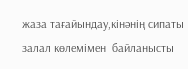жаза тағайындау,кінәнің сипаты залал көлемімен  байланысты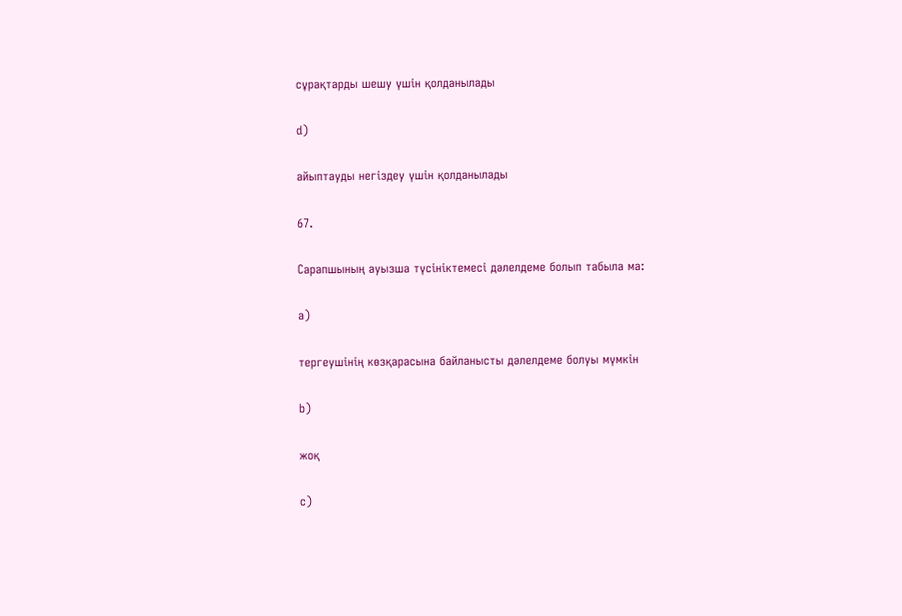сұрақтарды шешу үшін қолданылады

d)

айыптауды негіздеу үшін қолданылады

67.

Сарапшының ауызша түсініктемесі дәлелдеме болып табыла ма:

a)

тергеушінің көзқарасына байланысты дәлелдеме болуы мүмкін

b)

жоқ

c)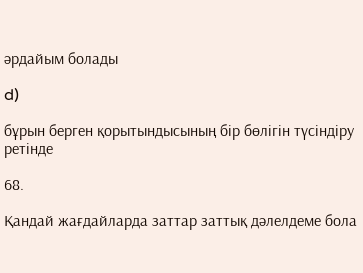әрдайым болады

d)

бұрын берген қорытындысының бір бөлігін түсіндіру ретінде

68.

Қандай жағдайларда заттар заттық дәлелдеме бола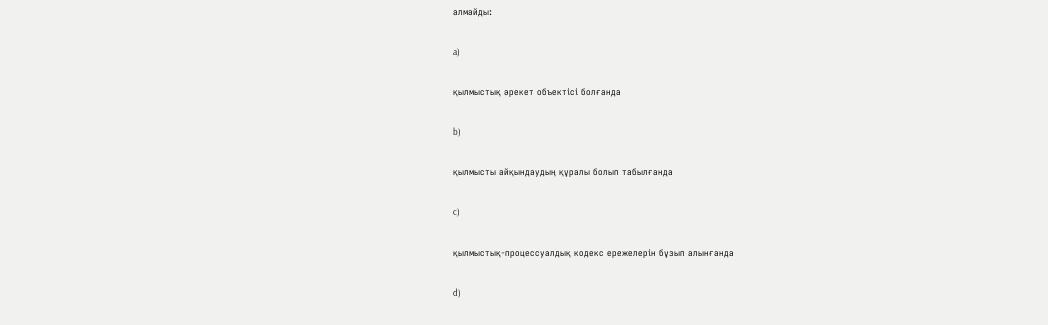алмайды:

a)

қылмыстық әрекет объектісі болғанда

b)

қылмысты айқындаудың құралы болып табылғанда

c)

қылмыстық-процессуалдық кодекс ережелерін бұзып алынғанда

d)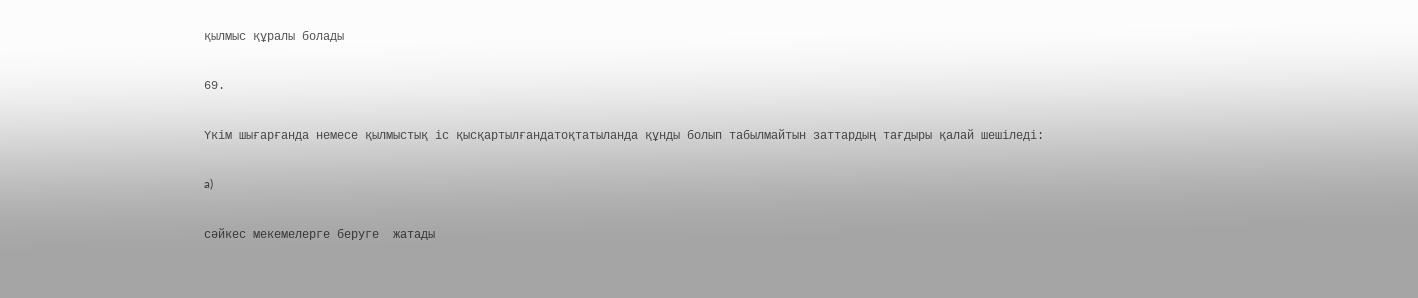қылмыс құралы болады

69.

Үкім шығарғанда немесе қылмыстық іс қысқартылғандатоқтатыланда құнды болып табылмайтын заттардың тағдыры қалай шешіледі:

a)

сәйкес мекемелерге беруге  жатады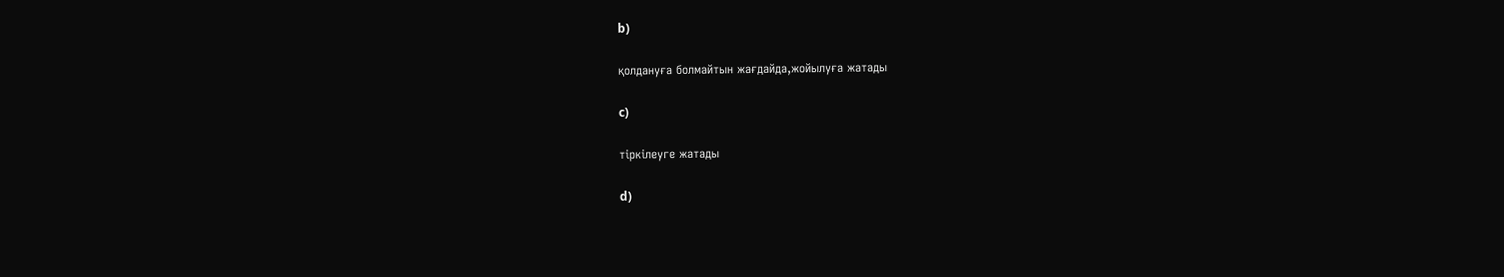b)

қолдануға болмайтын жағдайда,жойылуға жатады

c)

тіркілеуге жатады

d)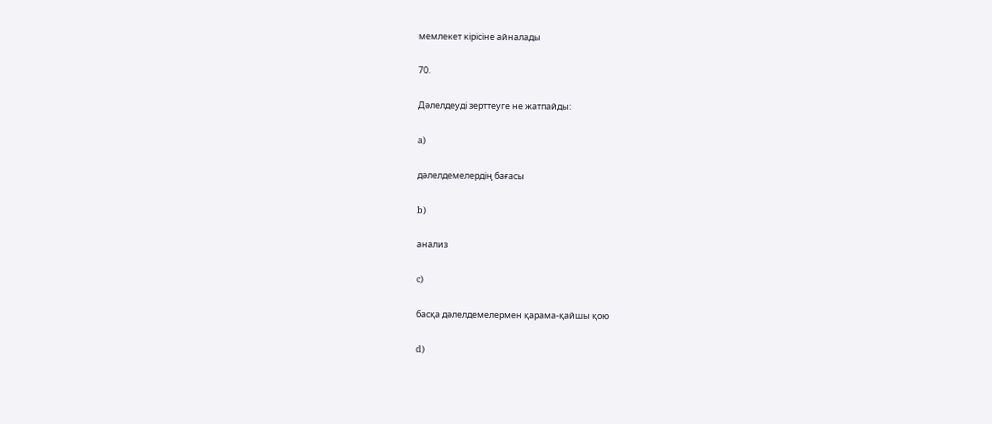мемлекет кірісіне айналады

70.

Дәлелдеуді зерттеуге не жатпайды:

a)

дәлелдемелердің бағасы

b)

анализ

c)

басқа дәлелдемелермен қарама-қайшы қою

d)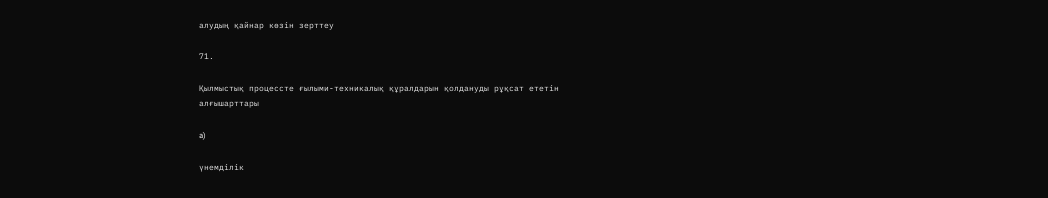алудың қайнар көзін зерттеу

71.

Қылмыстық процессте ғылыми-техникалық құралдарын қолдануды рұқсат ететін алғышарттары

a)

үнемділік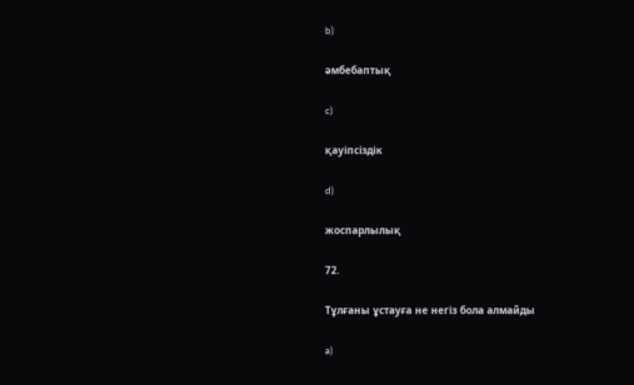b)

әмбебаптық

c)

қауіпсіздік

d)

жоспарлылық

72.

Тұлғаны ұстауға не негіз бола алмайды

a)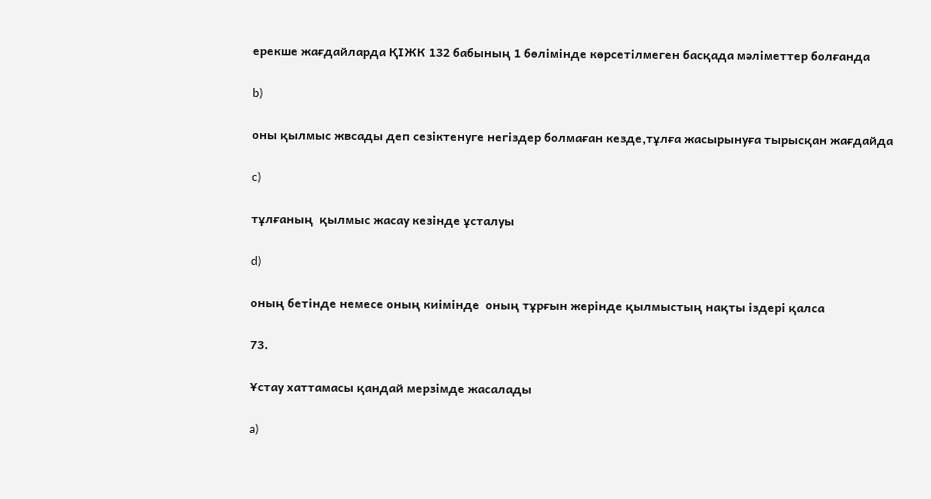ерекше жағдайларда ҚІЖК 132 бабының 1 бөлімінде көрсетілмеген басқада мәліметтер болғанда

b)

оны қылмыс жвсады деп сезіктенуге негіздер болмаған кезде,тұлға жасырынуға тырысқан жағдайда

c)

тұлғаның  қылмыс жасау кезінде ұсталуы

d)

оның бетінде немесе оның киімінде  оның тұрғын жерінде қылмыстың нақты іздері қалса

73.

Ұстау хаттамасы қандай мерзімде жасалады

a)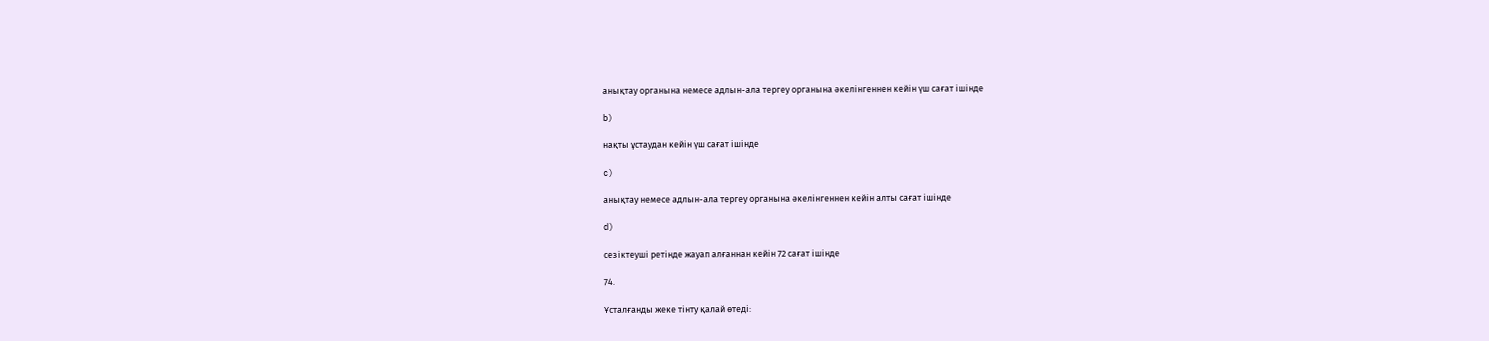анықтау органына немесе адлын-ала тергеу органына әкелінгеннен кейін үш сағат ішінде

b)

нақты ұстаудан кейін үш сағат ішінде

c)

анықтау немесе адлын-ала тергеу органына әкелінгеннен кейін алты сағат ішінде

d)

сезіктеуші ретінде жауап алғаннан кейін 72 сағат ішінде

74.

Ұсталғанды жеке тінту қалай өтеді: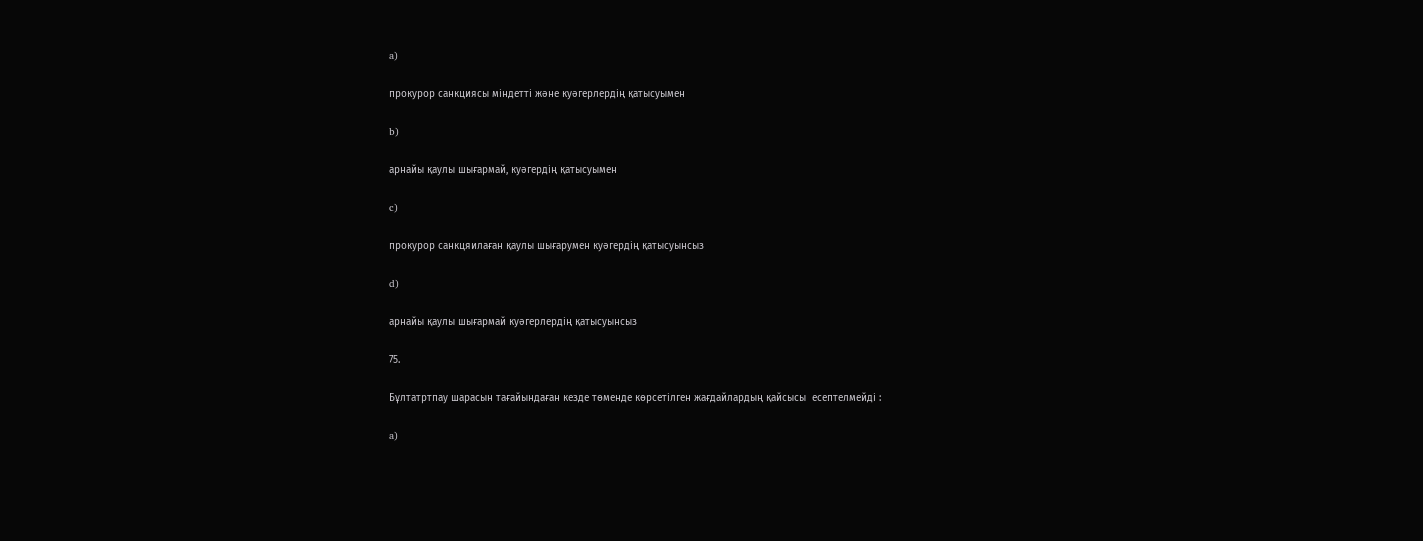a)

прокурор санкциясы міндетті және куәгерлердің қатысуымен

b)

арнайы қаулы шығармай, куәгердің қатысуымен

c)

прокурор санкцяилаған қаулы шығарумен куәгердің қатысуынсыз

d)

арнайы қаулы шығармай куәгерлердің қатысуынсыз

75.

Бұлтатртпау шарасын тағайындаған кезде төменде көрсетілген жағдайлардың қайсысы  есептелмейді :

a)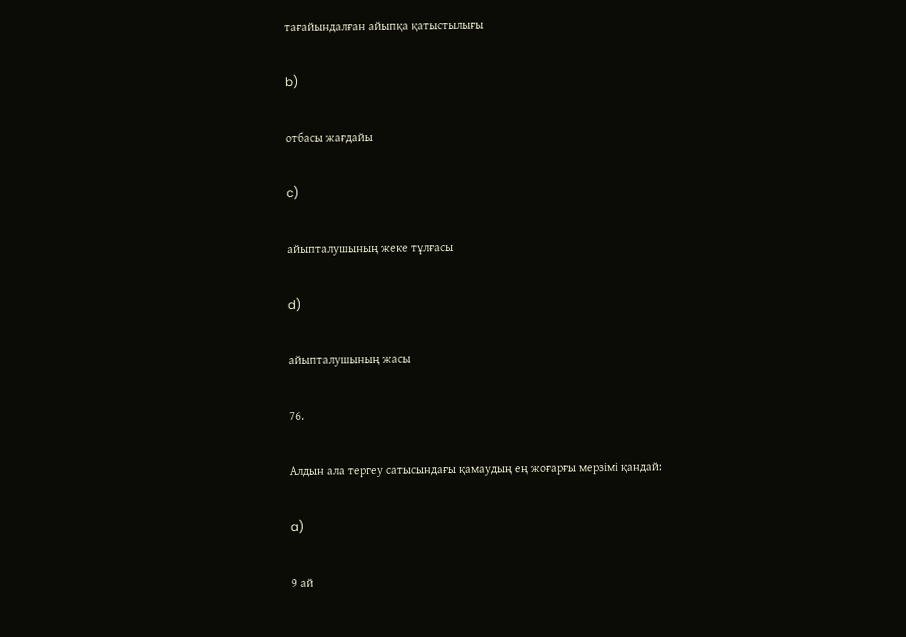тағайындалған айыпқа қатыстылығы

b)

отбасы жағдайы

c)

айыпталушының жеке тұлғасы

d)

айыпталушының жасы

76.

Алдын ала тергеу сатысындағы қамаудың ең жоғарғы мерзімі қандай:

a)

9 ай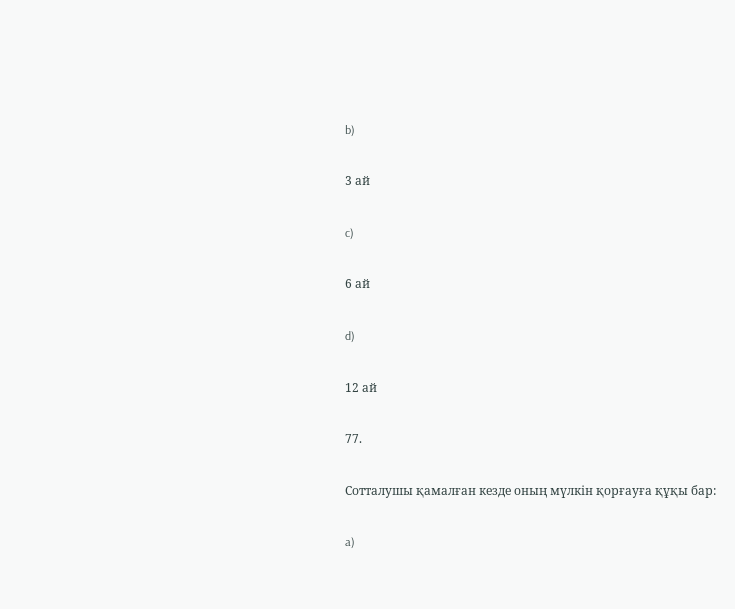b)

3 ай

c)

6 ай

d)

12 ай

77.

Сотталушы қамалған кезде оның мүлкін қорғауға құқы бар:

a)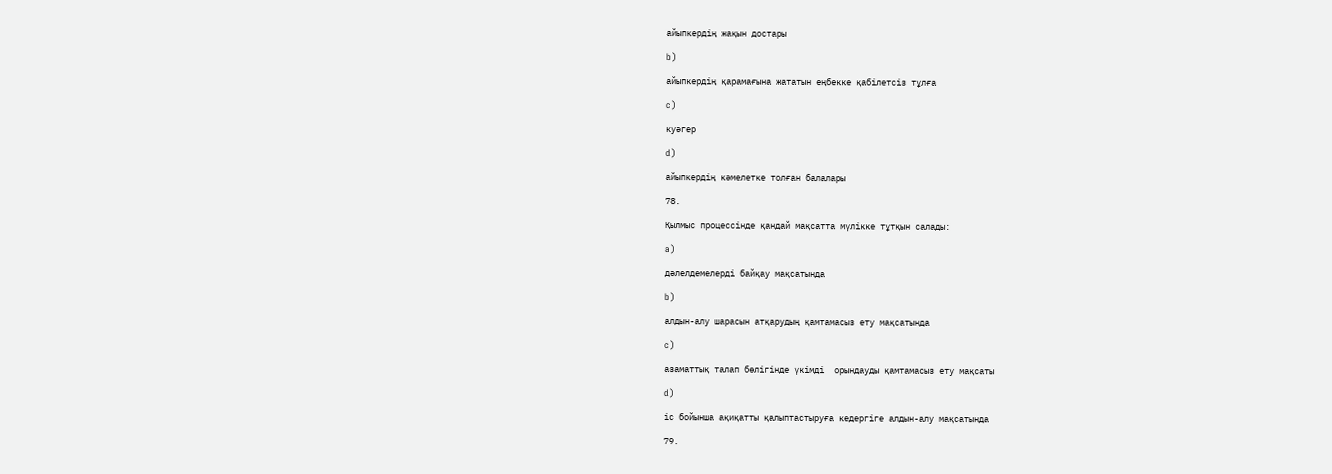айыпкердің жақын достары

b)

айыпкердің қарамағына жататын еңбекке қабілетсіз тұлға

c)

куәгер

d)

айыпкердің кәмелетке толған балалары

78.

Қылмыс процессінде қандай мақсатта мүлікке тұтқын салады:

a)

дәлелдемелерді байқау мақсатында

b)

алдын-алу шарасын атқарудың қамтамасыз ету мақсатында

c)

азаматтық талап бөлігінде үкімді  орындауды қамтамасыз ету мақсаты

d)

іс бойынша ақиқатты қалыптастыруға кедергіге алдын-алу мақсатында

79.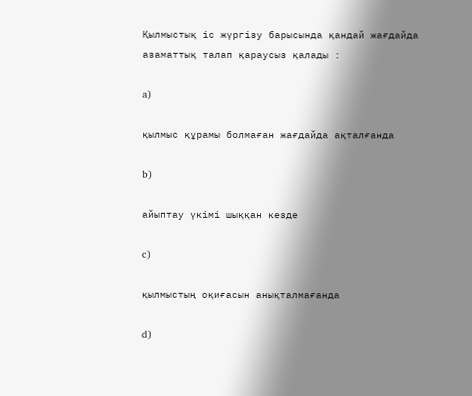Қылмыстық іс жүргізу барысында қандай жағдайда азаматтық талап қараусыз қалады :

a)

қылмыс құрамы болмаған жағдайда ақталғанда

b)

айыптау үкімі шыққан кезде

c)

қылмыстың оқиғасын анықталмағанда

d)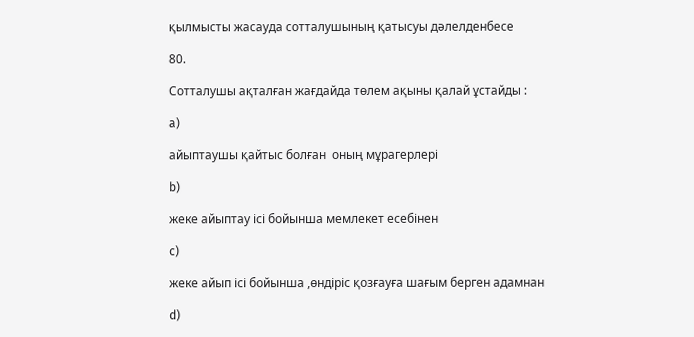қылмысты жасауда сотталушының қатысуы дәлелденбесе

80.

Сотталушы ақталған жағдайда төлем ақыны қалай ұстайды :

a)

айыптаушы қайтыс болған  оның мұрагерлері

b)

жеке айыптау ісі бойынша мемлекет есебінен

c)

жеке айып ісі бойынша ,өндіріс қозғауға шағым берген адамнан

d)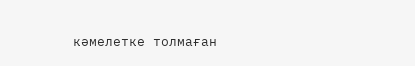кәмелетке толмаған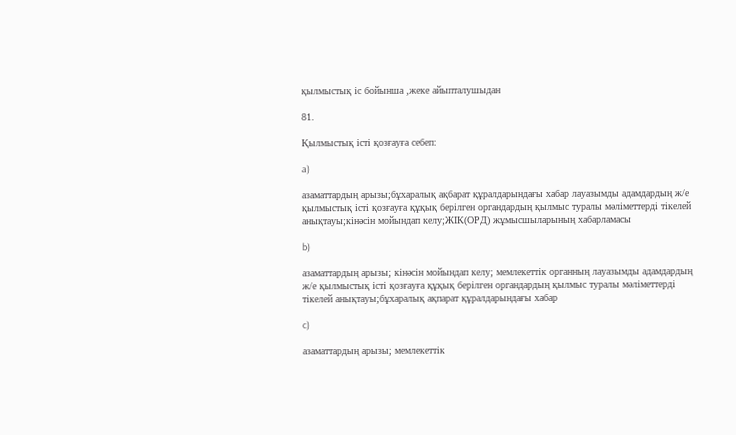қылмыстық іс бойынша ,жеке айыпталушыдан

81.

Қылмыстық істі қозғауға себеп:

a)

азаматтардың арызы;бұхаралық ақбарат құралдарындағы хабар лауазымды адамдардың ж/е қылмыстық істі қозғауға құқық берілген органдардың қылмыс туралы мәліметтерді тікелей анықтауы;кінәсін мойындап келу;ЖІК(ОРД) жұмысшыларының хабарламасы

b)

азаматтардың арызы; кінәсін мойындап келу; мемлекеттік органның лауазымды адамдардың  ж/е қылмыстық істі қозғауға құқық берілген органдардың қылмыс туралы мәліметтерді тікелей анықтауы;бұхаралық ақпарат құралдарындағы хабар

c)

азаматтардың арызы; мемлекеттік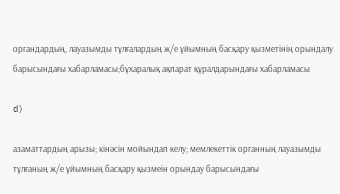органдардың, лауазымды тұлғалардың ж/е ұйымның басқару қызметінің орындалу барысындағы хабарламасы;бұхаралық ақпарат құралдарындағы хабарламасы

d)

азаматтардың арызы; кінәсін мойындап келу; мемлекеттік органның лауазымды тұлғаның ж/е ұйымның басқару қызмеін орындау барысындағы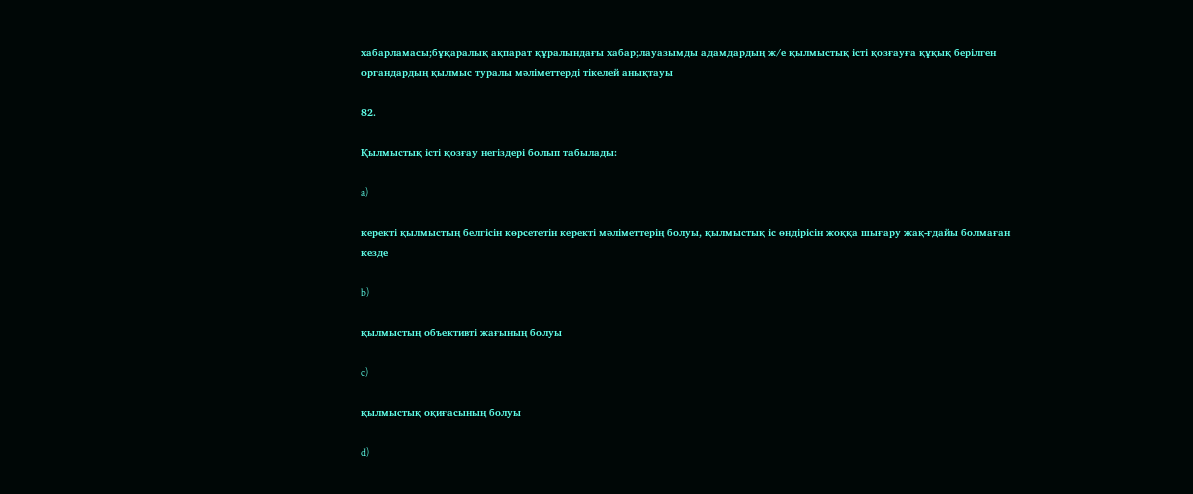хабарламасы;бұқаралық ақпарат құралындағы хабар;лауазымды адамдардың ж/е қылмыстық істі қозғауға құқық берілген органдардың қылмыс туралы мәліметтерді тікелей анықтауы

82.

Қылмыстық істі қозғау негіздері болып табылады:

a)

керекті қылмыстың белгісін көрсететін керекті мәліметтерің болуы, қылмыстық іс өндірісін жоққа шығару жақ-ғдайы болмаған кезде

b)

қылмыстың объективті жағының болуы

c)

қылмыстық оқиғасының болуы

d)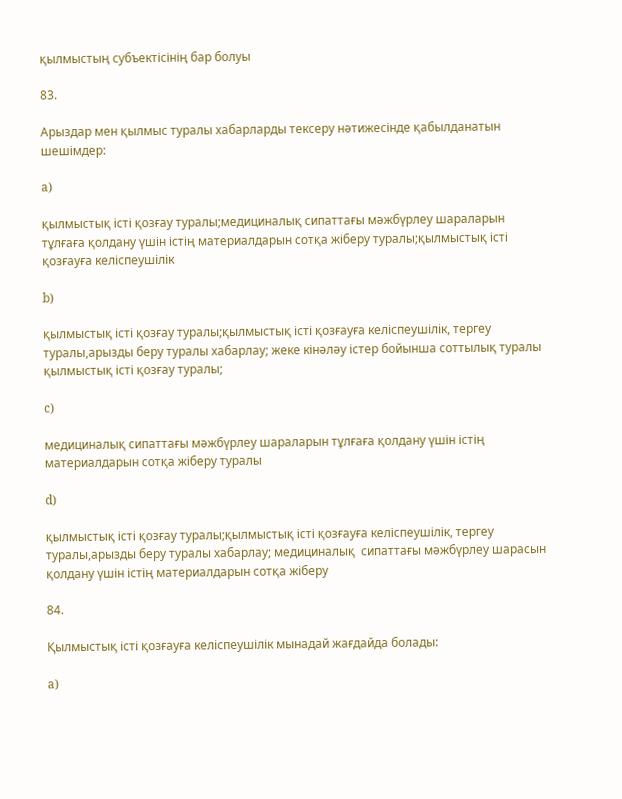қылмыстың субъектісінің бар болуы

83.

Арыздар мен қылмыс туралы хабарларды тексеру нәтижесінде қабылданатын шешімдер:

a)

қылмыстық істі қозғау туралы;медициналық сипаттағы мәжбүрлеу шараларын тұлғаға қолдану үшін істің материалдарын сотқа жіберу туралы;қылмыстық істі қозғауға келіспеушілік

b)

қылмыстық істі қозғау туралы;қылмыстық істі қозғауға келіспеушілік, тергеу туралы,арызды беру туралы хабарлау; жеке кінәләу істер бойынша соттылық туралы  қылмыстық істі қозғау туралы;

c)

медициналық сипаттағы мәжбүрлеу шараларын тұлғаға қолдану үшін істің материалдарын сотқа жіберу туралы

d)

қылмыстық істі қозғау туралы;қылмыстық істі қозғауға келіспеушілік, тергеу туралы,арызды беру туралы хабарлау; медициналық  сипаттағы мәжбүрлеу шарасын қолдану үшін істің материалдарын сотқа жіберу

84.

Қылмыстық істі қозғауға келіспеушілік мынадай жағдайда болады:

a)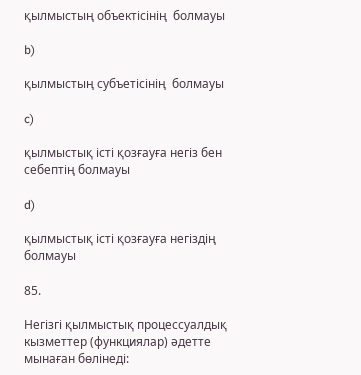қылмыстың объектісінің  болмауы

b)

қылмыстың субъетісінің  болмауы

c)

қылмыстық істі қозғауға негіз бен себептің болмауы

d)

қылмыстық істі қозғауға негіздің болмауы

85.

Негізгі қылмыстық процессуалдық кызметтер (функциялар) әдетте мынаған бөлінеді: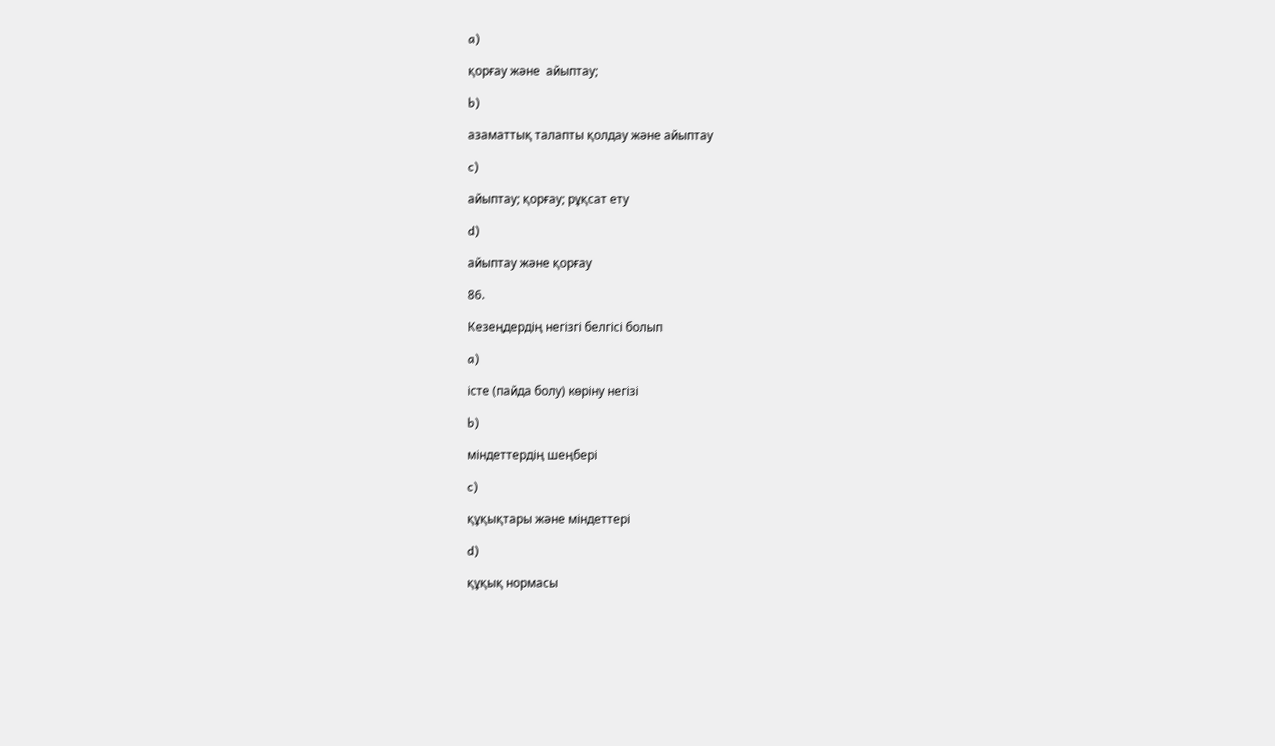a)

қорғау және  айыптау;

b)

азаматтық талапты қолдау және айыптау

c)

айыптау; қорғау; рұқсат ету

d)

айыптау және қорғау

86.

Кезеңдердің негізгі белгісі болып

a)

істе (пайда болу) көріну негізі

b)

міндеттердің шеңбері

c)

құқықтары және міндеттері

d)

құқық нормасы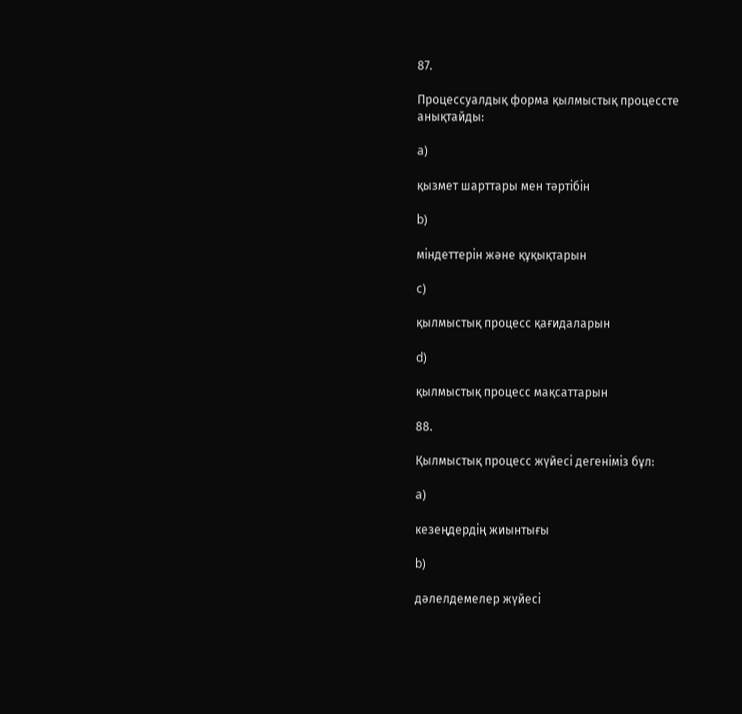87.

Процессуалдық форма қылмыстық процессте анықтайды:

a)

қызмет шарттары мен тәртібін

b)

міндеттерін және құқықтарын

c)

қылмыстық процесс қағидаларын

d)

қылмыстық процесс мақсаттарын

88.

Қылмыстық процесс жүйесі дегеніміз бұл:

a)

кезеңдердің жиынтығы

b)

дәлелдемелер жүйесі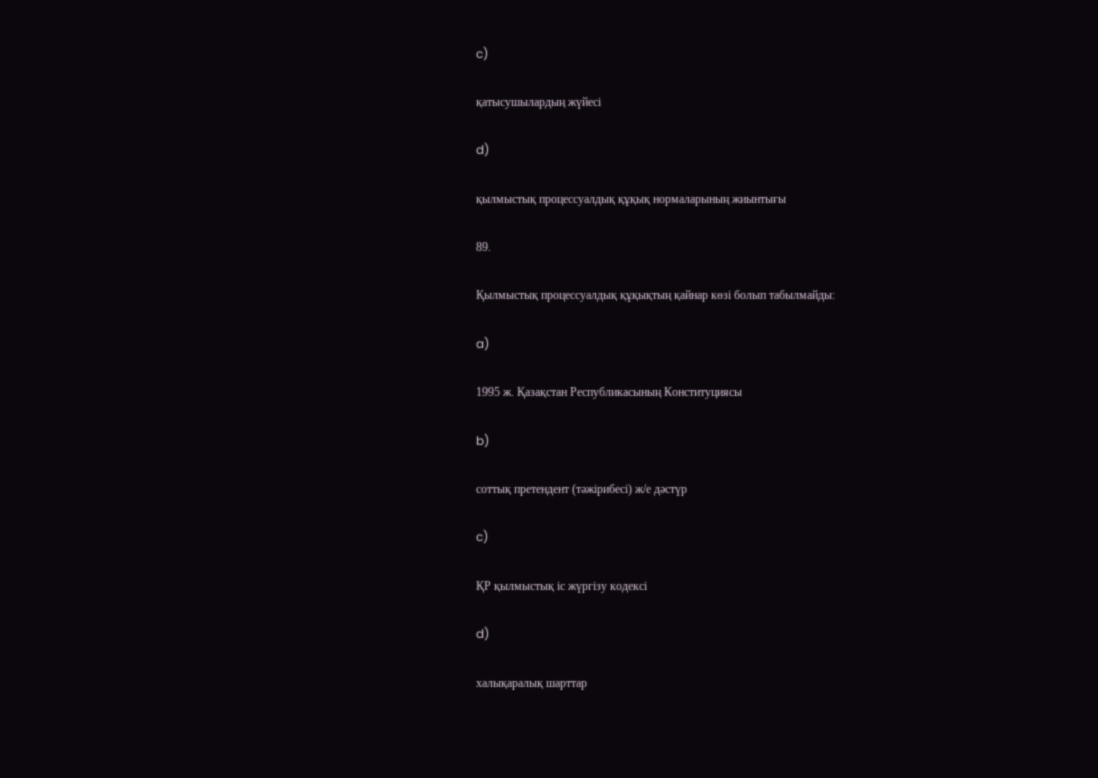c)

қатысушылардың жүйесі

d)

қылмыстық процессуалдық құқық нормаларының жиынтығы

89.

Қылмыстық процессуалдық құқықтың қайнар көзі болып табылмайды:

a)

1995 ж. Қазақстан Республикасының Конституциясы

b)

соттық претендент (тәжірибесі) ж/е дәстүр

c)

ҚР қылмыстық іс жүргізу кодексі

d)

халықаралық шарттар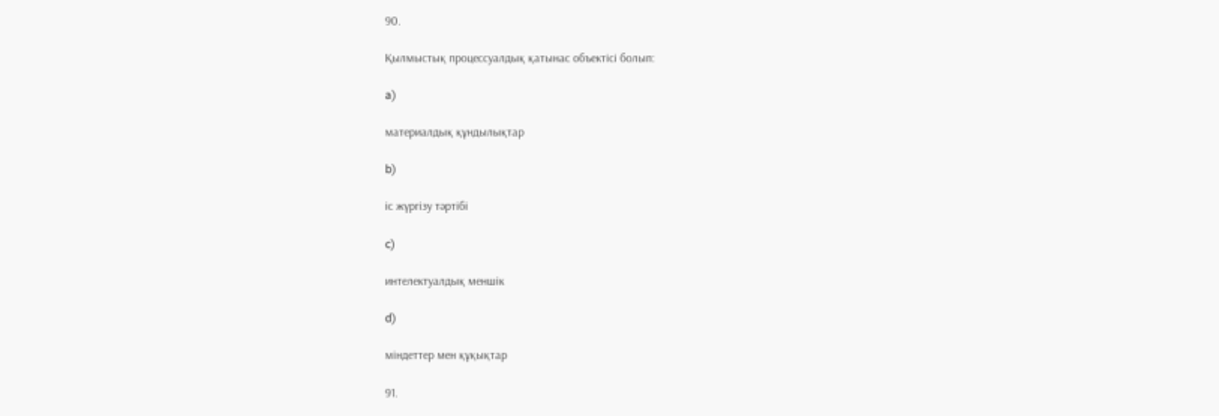90.

Қылмыстық процессуалдық қатынас объектісі болып:

a)

материалдық құндылықтар

b)

іс жүргізу тәртібі

c)

интелектуалдық меншік

d)

міндеттер мен құқықтар

91.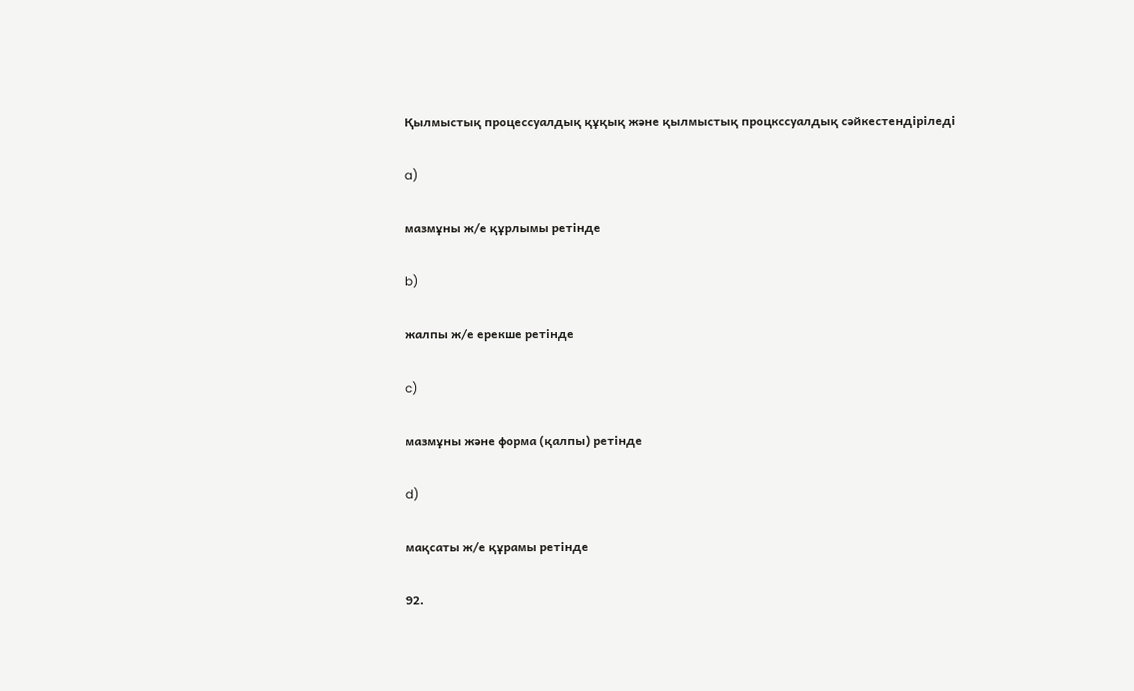Қылмыстық процессуалдық құқық және қылмыстық процкссуалдық сәйкестендіріледі

a)

мазмұны ж/е құрлымы ретінде

b)

жалпы ж/е ерекше ретінде

c)

мазмұны және форма (қалпы) ретінде

d)

мақсаты ж/е құрамы ретінде

92.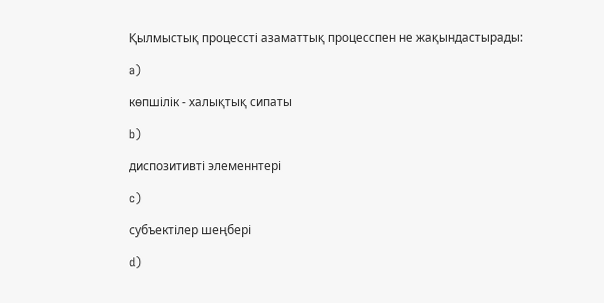Қылмыстық процессті азаматтық процесспен не жақындастырады:

a)

көпшілік - халықтық сипаты

b)

диспозитивті элеменнтері

c)

субъектілер шеңбері

d)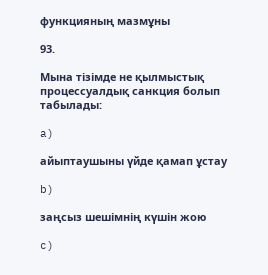функцияның мазмұны

93.

Мына тізімде не қылмыстық процессуалдық санкция болып табылады:

a)

айыптаушыны үйде қамап ұстау

b)

заңсыз шешімнің күшін жою

c)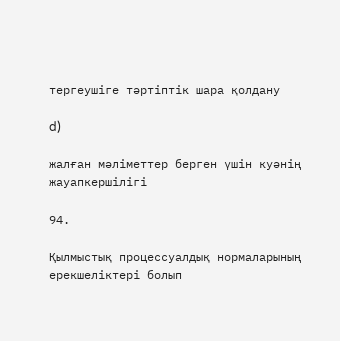тергеушіге тәртіптік шара қолдану

d)

жалған мәліметтер берген үшін куәнің жауапкершілігі

94.

Қылмыстық процессуалдық нормаларының ерекшеліктері болып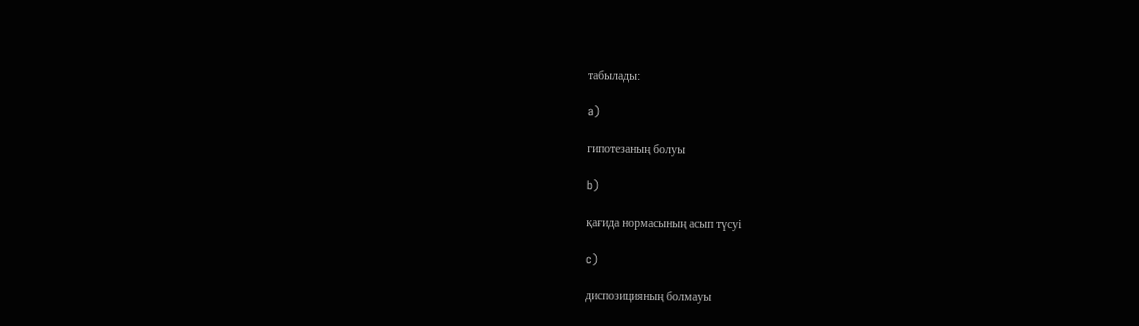табылады:

a)

гипотезаның болуы

b)

қағида нормасының асып түсуі

c)

диспозицияның болмауы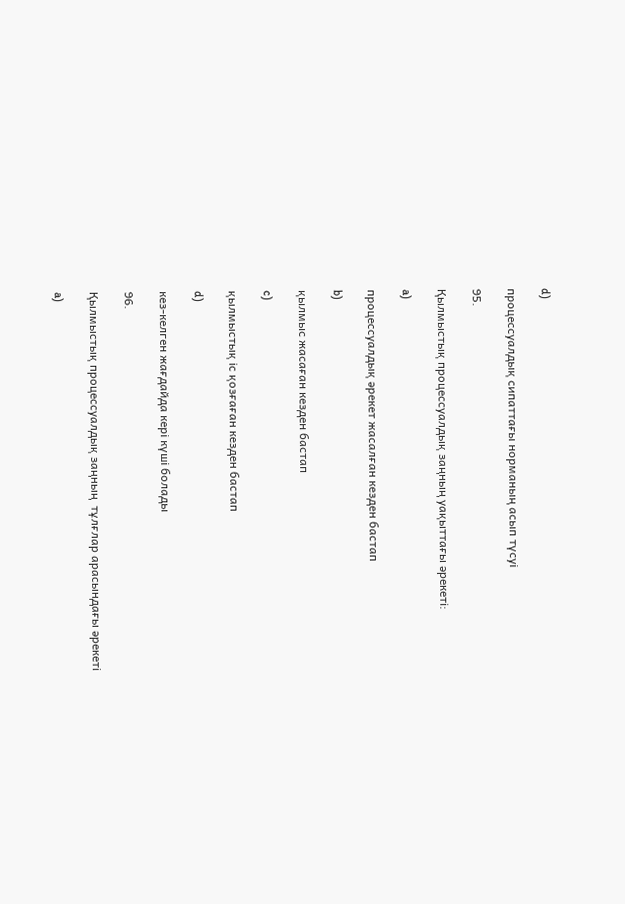d)

процессуалдық сипаттағы норманың асып түсуі

95.

Қылмыстық процессуалдық заңның уақыттағы әрекеті:

a)

процессуалдық әрекет жасалған кезден бастап

b)

қылмыс жасаған кезден бастап

c)

қылмыстық іс қозғаған кезден бастап

d)

кез-келген жағдайда кері күші болады

96.

Қылмыстық процессуалдық заңның  тұлғлар арасындағы әрекеті

a)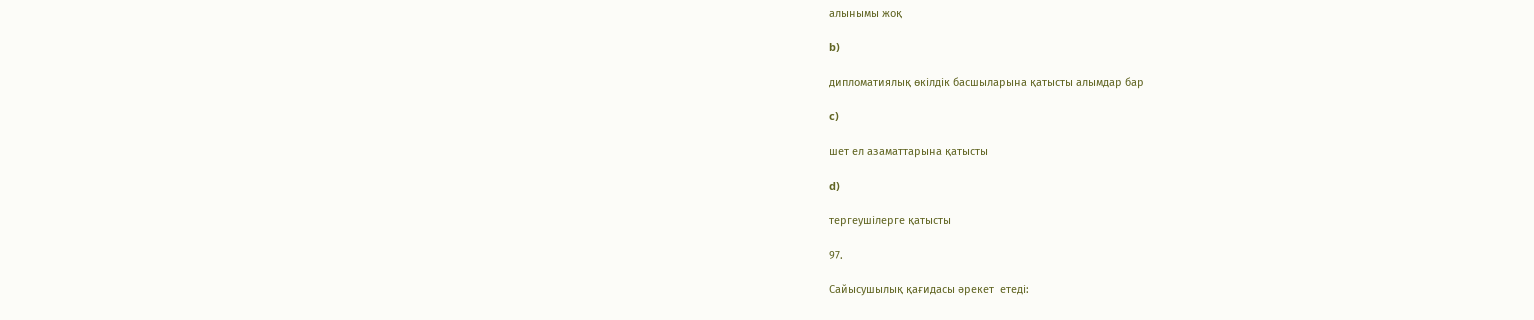алынымы жоқ

b)

дипломатиялық өкілдік басшыларына қатысты алымдар бар

c)

шет ел азаматтарына қатысты

d)

тергеушілерге қатысты

97.

Сайысушылық қағидасы әрекет  етеді: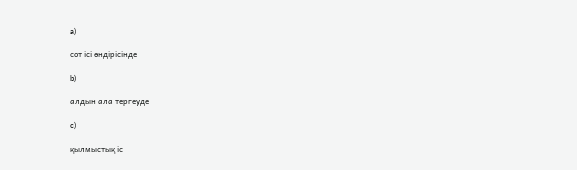a)

сот ісі өндірісінде

b)

алдын ала тергеуде

c)

қылмыстық іс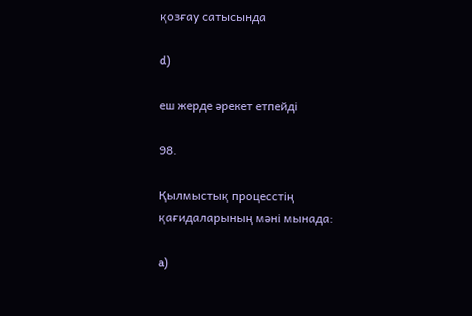қозғау сатысында

d)

еш жерде әрекет етпейді

98.

Қылмыстық процесстің қағидаларының мәні мынада:

a)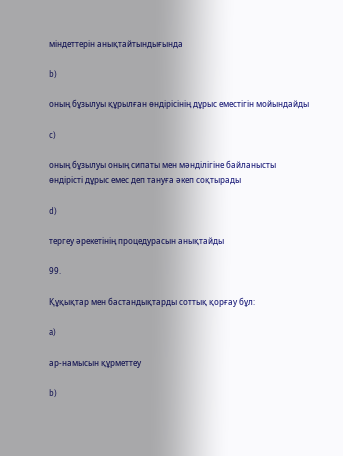міндеттерін анықтайтындығында

b)

оның бұзылуы құрылған өндірісінің дұрыс еместігін мойындайды

c)

оның бұзылуы оның сипаты мен мәнділігіне байланысты өндірісті дұрыс емес деп тануға әкеп соқтырады

d)

тергеу әрекетінің процедурасын анықтайды

99.

Құқықтар мен бастандықтарды соттық қорғау бұл:

a)

ар-намысын құрметтеу

b)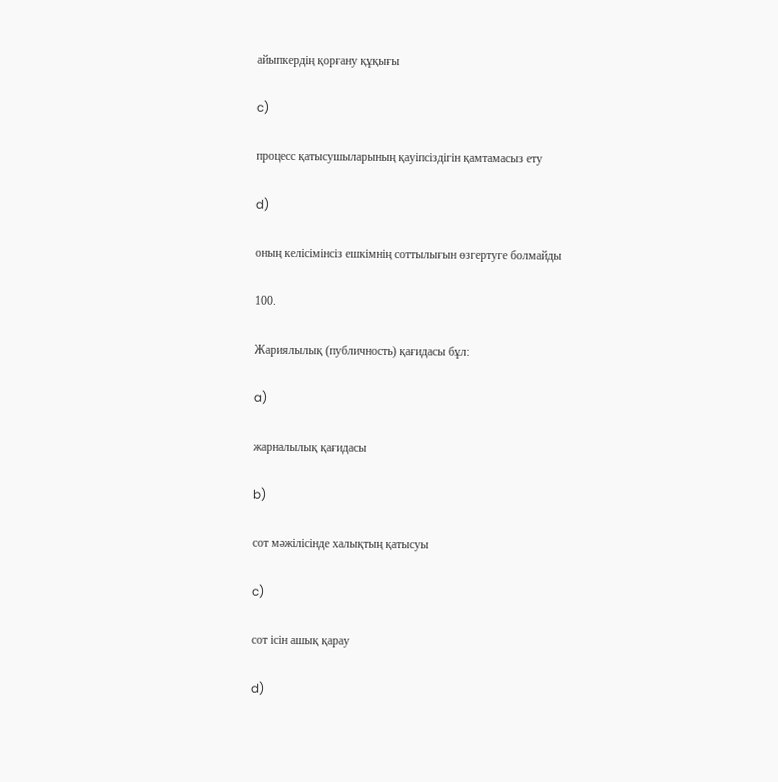айыпкердің қорғану құқығы

c)

процесс қатысушыларының қауіпсіздігін қамтамасыз ету

d)

оның келісімінсіз ешкімнің соттылығын өзгертуге болмайды

100.

Жариялылық (публичность) қағидасы бұл:

a)

жарналылық қағидасы

b)

сот мәжілісінде халықтың қатысуы

c)

сот ісін ашық қарау

d)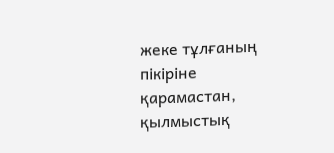жеке тұлғаның пікіріне қарамастан, қылмыстық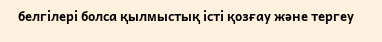белгілері болса қылмыстық істі қозғау және тергеу